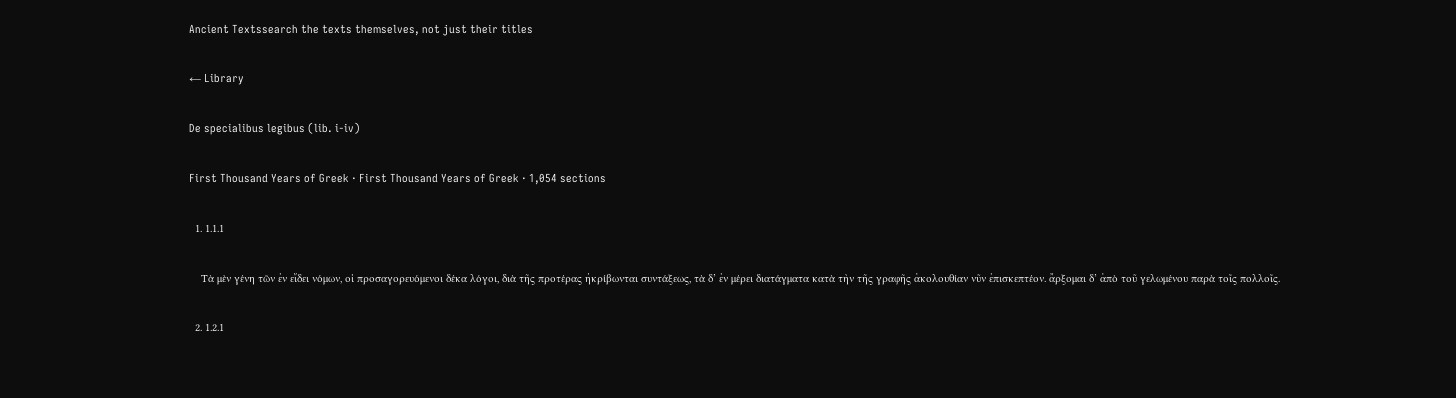Ancient Textssearch the texts themselves, not just their titles

← Library

De specialibus legibus (lib. i‑iv)

First Thousand Years of Greek · First Thousand Years of Greek · 1,054 sections

  1. 1.1.1

    Τὰ μὲν γένη τῶν ἐν εἴδει νόμων, οἱ προσαγορευόμενοι δέκα λόγοι, διὰ τῆς προτέρας ἠκρίβωνται συντάξεως, τὰ δ’ ἐν μέρει διατάγματα κατὰ τὴν τῆς γραφῆς ἀκολουθίαν νῦν ἐπισκεπτέον. ἄρξομαι δ’ ἀπὸ τοῦ γελωμένου παρὰ τοῖς πολλοῖς.

  2. 1.2.1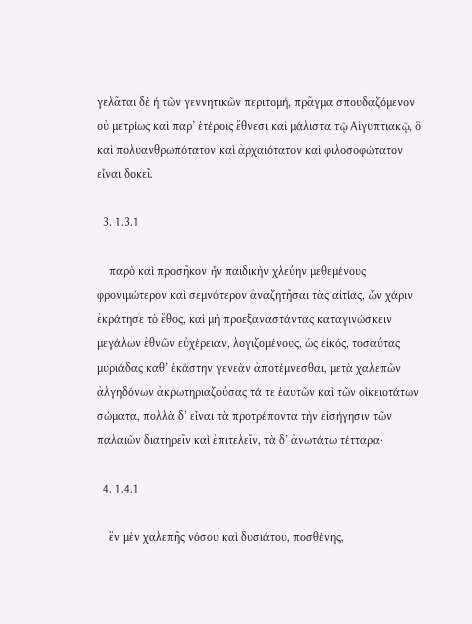γελᾶται δὲ ἡ τῶν γεννητικῶν περιτομή, πρᾶγμα σπουδαζόμενον οὐ μετρίως καὶ παρ’ ἑτέροις ἔθνεσι καὶ μάλιστα τῷ Αἰγυπτιακῷ, ὃ καὶ πολυανθρωπότατον καὶ ἀρχαιότατον καὶ φιλοσοφώτατον εἶναι δοκεῖ.

  3. 1.3.1

    παρὸ καὶ προσῆκον ἦν παιδικὴν χλεύην μεθεμένους φρονιμώτερον καὶ σεμνότερον ἀναζητῆσαι τὰς αἰτίας, ὧν χάριν ἐκράτησε τὸ ἔθος, καὶ μὴ προεξαναστάντας καταγινώσκειν μεγάλων ἐθνῶν εὐχέρειαν, λογιζομένους, ὡς εἰκός, τοσαύτας μυριάδας καθ’ ἑκάστην γενεὰν ἀποτέμνεσθαι, μετὰ χαλεπῶν ἀλγηδόνων ἀκρωτηριαζούσας τά τε ἑαυτῶν καὶ τῶν οἰκειοτάτων σώματα, πολλὰ δ’ εἶναι τὰ προτρέποντα τὴν εἰσήγησιν τῶν παλαιῶν διατηρεῖν καὶ ἐπιτελεῖν, τὰ δ’ ἀνωτάτω τέτταρα·

  4. 1.4.1

    ἓν μὲν χαλεπῆς νόσου καὶ δυσιάτου, ποσθένης,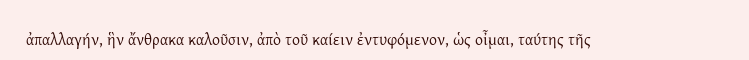ἀπαλλαγήν, ἣν ἄνθρακα καλοῦσιν, ἀπὸ τοῦ καίειν ἐντυφόμενον, ὡς οἶμαι, ταύτης τῆς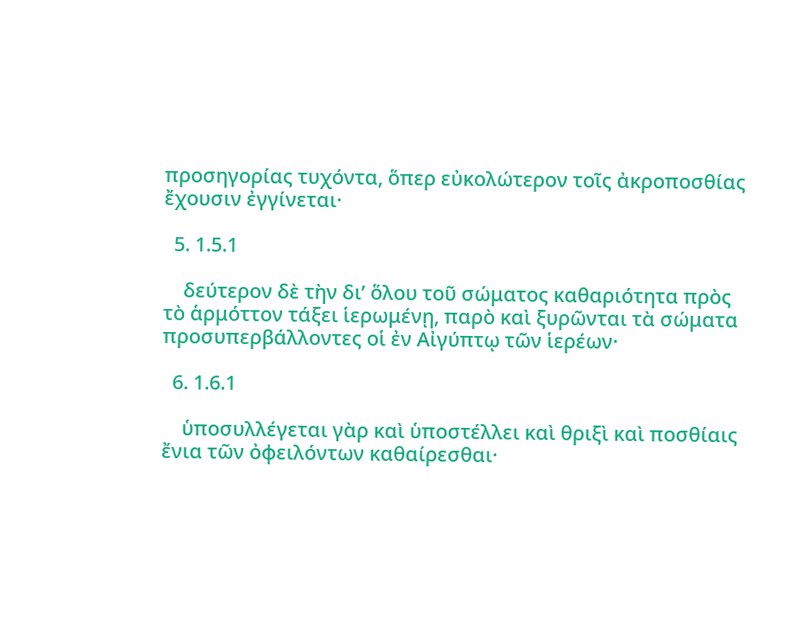προσηγορίας τυχόντα, ὅπερ εὐκολώτερον τοῖς ἀκροποσθίας ἔχουσιν ἐγγίνεται·

  5. 1.5.1

    δεύτερον δὲ τὴν δι’ ὅλου τοῦ σώματος καθαριότητα πρὸς τὸ ἁρμόττον τάξει ἱερωμένῃ, παρὸ καὶ ξυρῶνται τὰ σώματα προσυπερβάλλοντες οἱ ἐν Αἰγύπτῳ τῶν ἱερέων·

  6. 1.6.1

    ὑποσυλλέγεται γὰρ καὶ ὑποστέλλει καὶ θριξὶ καὶ ποσθίαις ἔνια τῶν ὀφειλόντων καθαίρεσθαι·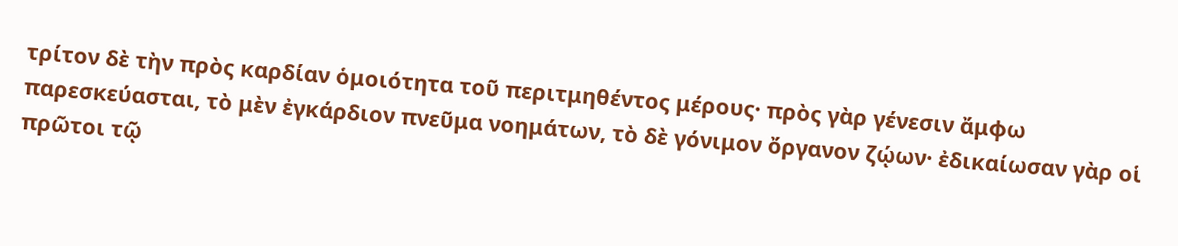τρίτον δὲ τὴν πρὸς καρδίαν ὁμοιότητα τοῦ περιτμηθέντος μέρους· πρὸς γὰρ γένεσιν ἄμφω παρεσκεύασται, τὸ μὲν ἐγκάρδιον πνεῦμα νοημάτων, τὸ δὲ γόνιμον ὄργανον ζῴων· ἐδικαίωσαν γὰρ οἱ πρῶτοι τῷ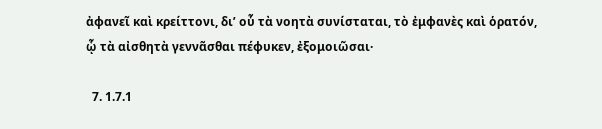ἀφανεῖ καὶ κρείττονι, δι’ οὗ τὰ νοητὰ συνίσταται, τὸ ἐμφανὲς καὶ ὁρατόν, ᾧ τὰ αἰσθητὰ γεννᾶσθαι πέφυκεν, ἐξομοιῶσαι·

  7. 1.7.1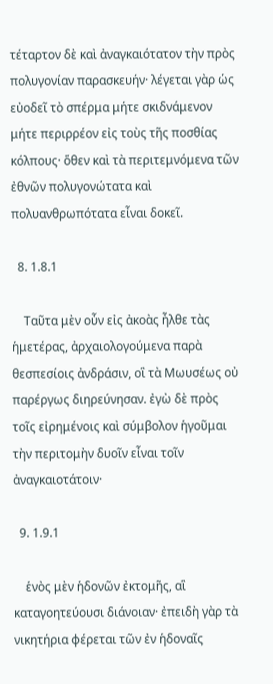τέταρτον δὲ καὶ ἀναγκαιότατον τὴν πρὸς πολυγονίαν παρασκευήν· λέγεται γὰρ ὡς εὐοδεῖ τὸ σπέρμα μήτε σκιδνάμενον μήτε περιρρέον εἰς τοὺς τῆς ποσθίας κόλπους· ὅθεν καὶ τὰ περιτεμνόμενα τῶν ἐθνῶν πολυγονώτατα καὶ πολυανθρωπότατα εἶναι δοκεῖ.

  8. 1.8.1

    Ταῦτα μὲν οὖν εἰς ἀκοὰς ἦλθε τὰς ἡμετέρας, ἀρχαιολογούμενα παρὰ θεσπεσίοις ἀνδράσιν, οἳ τὰ Μωυσέως οὐ παρέργως διηρεύνησαν. ἐγὼ δὲ πρὸς τοῖς εἰρημένοις καὶ σύμβολον ἡγοῦμαι τὴν περιτομὴν δυοῖν εἶναι τοῖν ἀναγκαιοτάτοιν·

  9. 1.9.1

    ἑνὸς μὲν ἡδονῶν ἐκτομῆς, αἳ καταγοητεύουσι διάνοιαν· ἐπειδὴ γὰρ τὰ νικητήρια φέρεται τῶν ἐν ἡδοναῖς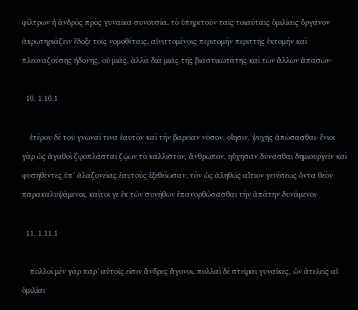φίλτρων ἡ ἀνδρὸς πρὸς γυναῖκα συνουσία, τὸ ὑπηρετοῦν ταῖς τοιαύταις ὁμιλίαις ὄργανον ἀκρωτηριάζειν ἔδοξε τοῖς νομοθέταις, αἰνιττομένοις περιτομὴν περιττῆς ἐκτομὴν καὶ πλεοναζούσης ἡδονῆς, οὐ μιᾶς, ἀλλὰ διὰ μιᾶς τῆς βιαστικωτάτης καὶ τῶν ἄλλων ἁπασῶν·

  10. 1.10.1

    ἑτέρου δὲ τοῦ γνῶναί τινα ἑαυτὸν καὶ τὴν βαρεῖαν νόσον, οἴησιν, ψυχῆς ἀπώσασθαι· ἔνιοι γὰρ ὡς ἀγαθοὶ ζῳοπλάσται ζῴων τὸ κάλλιστον, ἄνθρωπον, ηὔχησαν δύνασθαι δημιουργεῖν καὶ φυσηθέντες ὑπ’ ἀλαζονείας ἑαυτοὺς ἐξεθείωσαν, τὸν ὡς ἀληθῶς αἴτιον γενέσεως ὄντα θεὸν παρακαλυψάμενοι, καίτοι γε ἐκ τῶν συνήθων ἐπανορθώσασθαι τὴν ἀπάτην δυνάμενοι·

  11. 1.11.1

    πολλοὶ μὲν γὰρ παρ’ αὐτοῖς εἰσιν ἄνδρες ἄγονοι, πολλαὶ δὲ στεῖραι γυναῖκες, ὧν ἀτελεῖς αἱ ὁμιλίαι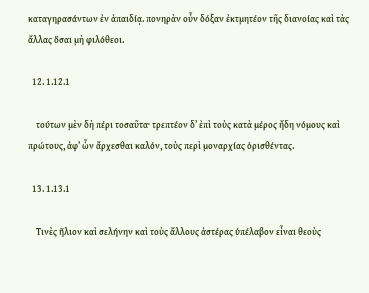καταγηρασάντων ἐν ἀπαιδίᾳ. πονηρὰν οὖν δόξαν ἐκτμητέον τῆς διανοίας καὶ τὰς ἄλλας ὅσαι μὴ φιλόθεοι.

  12. 1.12.1

    τούτων μὲν δὴ πέρι τοσαῦτα· τρεπτέον δ’ ἐπὶ τοὺς κατὰ μέρος ἤδη νόμους καὶ πρώτους, ἀφ’ ὧν ἄρχεσθαι καλόν, τοὺς περὶ μοναρχίας ὁρισθέντας.

  13. 1.13.1

    Τινὲς ἥλιον καὶ σελήνην καὶ τοὺς ἄλλους ἀστέρας ὑπέλαβον εἶναι θεοὺς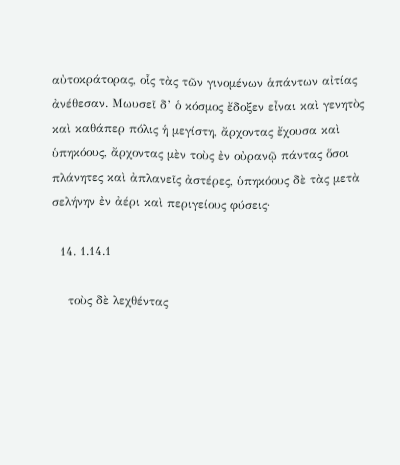αὐτοκράτορας, οἷς τὰς τῶν γινομένων ἁπάντων αἰτίας ἀνέθεσαν. Μωυσεῖ δ’ ὁ κόσμος ἔδοξεν εἶναι καὶ γενητὸς καὶ καθάπερ πόλις ἡ μεγίστη, ἄρχοντας ἔχουσα καὶ ὑπηκόους, ἄρχοντας μὲν τοὺς ἐν οὐρανῷ πάντας ὅσοι πλάνητες καὶ ἀπλανεῖς ἀστέρες, ὑπηκόους δὲ τὰς μετὰ σελήνην ἐν ἀέρι καὶ περιγείους φύσεις·

  14. 1.14.1

    τοὺς δὲ λεχθέντας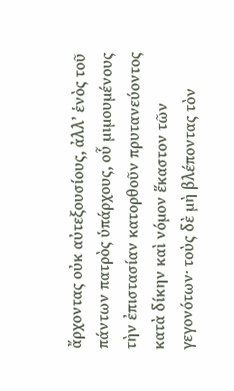ἄρχοντας οὐκ αὐτεξουσίους, ἀλλ’ ἑνὸς τοῦ πάντων πατρὸς ὑπάρχους, οὗ μιμουμένους τὴν ἐπιστασίαν κατορθοῦν πρυτανεύοντος κατὰ δίκην καὶ νόμον ἕκαστον τῶν γεγονότων· τοὺς δὲ μὴ βλέποντας τὸν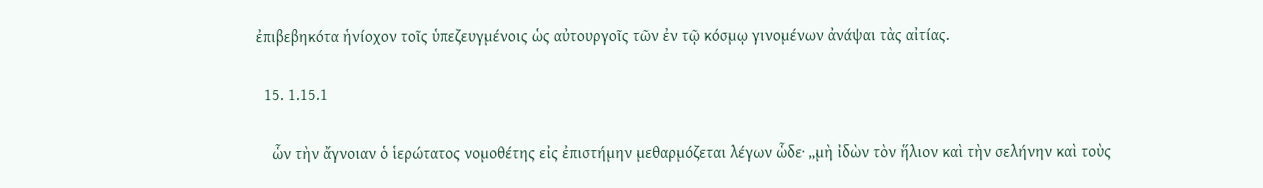ἐπιβεβηκότα ἡνίοχον τοῖς ὑπεζευγμένοις ὡς αὐτουργοῖς τῶν ἐν τῷ κόσμῳ γινομένων ἀνάψαι τὰς αἰτίας.

  15. 1.15.1

    ὧν τὴν ἄγνοιαν ὁ ἱερώτατος νομοθέτης εἰς ἐπιστήμην μεθαρμόζεται λέγων ὧδε· „μὴ ἰδὼν τὸν ἥλιον καὶ τὴν σελήνην καὶ τοὺς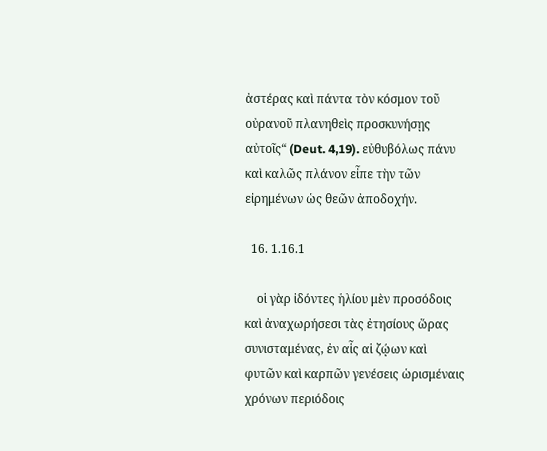ἀστέρας καὶ πάντα τὸν κόσμον τοῦ οὐρανοῦ πλανηθεὶς προσκυνήσῃς αὐτοῖς“ (Deut. 4,19). εὐθυβόλως πάνυ καὶ καλῶς πλάνον εἶπε τὴν τῶν εἰρημένων ὡς θεῶν ἀποδοχήν.

  16. 1.16.1

    οἱ γὰρ ἰδόντες ἡλίου μὲν προσόδοις καὶ ἀναχωρήσεσι τὰς ἐτησίους ὥρας συνισταμένας, ἐν αἷς αἱ ζῴων καὶ φυτῶν καὶ καρπῶν γενέσεις ὡρισμέναις χρόνων περιόδοις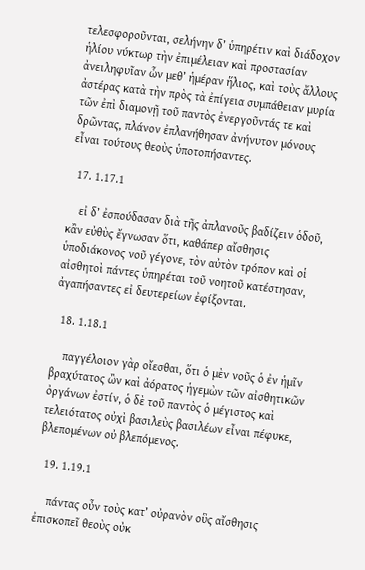τελεσφοροῦνται, σελήνην δ’ ὑπηρέτιν καὶ διάδοχον ἡλίου νύκτωρ τὴν ἐπιμέλειαν καὶ προστασίαν ἀνειληφυῖαν ὧν μεθ’ ἡμέραν ἥλιος, καὶ τοὺς ἄλλους ἀστέρας κατὰ τὴν πρὸς τὰ ἐπίγεια συμπάθειαν μυρία τῶν ἐπὶ διαμονῇ τοῦ παντὸς ἐνεργοῦντάς τε καὶ δρῶντας, πλάνον ἐπλανήθησαν ἀνήνυτον μόνους εἶναι τούτους θεοὺς ὑποτοπήσαντες.

  17. 1.17.1

    εἰ δ’ ἐσπούδασαν διὰ τῆς ἀπλανοῦς βαδίζειν ὁδοῦ, κἂν εὐθὺς ἔγνωσαν ὅτι, καθάπερ αἴσθησις ὑποδιάκονος νοῦ γέγονε, τὸν αὐτὸν τρόπον καὶ οἱ αἰσθητοὶ πάντες ὑπηρέται τοῦ νοητοῦ κατέστησαν, ἀγαπήσαντες εἰ δευτερείων ἐφίξονται.

  18. 1.18.1

    παγγέλοιον γὰρ οἴεσθαι, ὅτι ὁ μὲν νοῦς ὁ ἐν ἡμῖν βραχύτατος ὢν καὶ ἀόρατος ἡγεμὼν τῶν αἰσθητικῶν ὀργάνων ἐστίν, ὁ δὲ τοῦ παντὸς ὁ μέγιστος καὶ τελειότατος οὐχὶ βασιλεὺς βασιλέων εἶναι πέφυκε, βλεπομένων οὐ βλεπόμενος.

  19. 1.19.1

    πάντας οὖν τοὺς κατ’ οὐρανὸν οὓς αἴσθησις ἐπισκοπεῖ θεοὺς οὐκ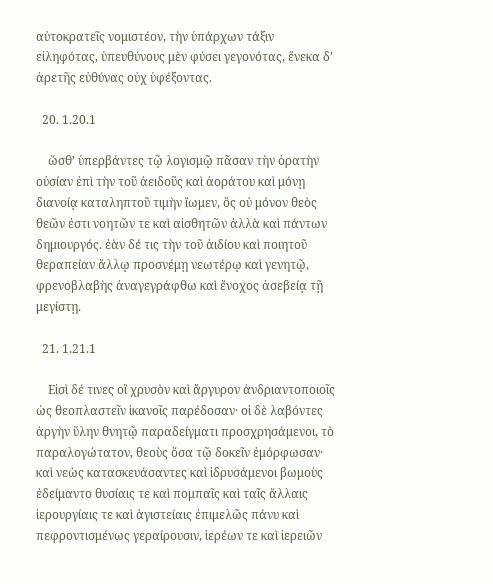αὐτοκρατεῖς νομιστέον, τὴν ὑπάρχων τάξιν εἰληφότας, ὑπευθύνους μὲν φύσει γεγονότας, ἕνεκα δ’ ἀρετῆς εὐθύνας οὐχ ὑφέξοντας.

  20. 1.20.1

    ὥσθ’ ὑπερβάντες τῷ λογισμῷ πᾶσαν τὴν ὁρατὴν οὐσίαν ἐπὶ τὴν τοῦ ἀειδοῦς καὶ ἀοράτου καὶ μόνῃ διανοίᾳ καταληπτοῦ τιμὴν ἴωμεν, ὃς οὐ μόνον θεὸς θεῶν ἐστι νοητῶν τε καὶ αἰσθητῶν ἀλλὰ καὶ πάντων δημιουργός. ἐὰν δέ τις τὴν τοῦ ἀιδίου καὶ ποιητοῦ θεραπείαν ἄλλῳ προσνέμῃ νεωτέρῳ καὶ γενητῷ, φρενοβλαβὴς ἀναγεγράφθω καὶ ἔνοχος ἀσεβείᾳ τῇ μεγίστῃ.

  21. 1.21.1

    Εἰσὶ δέ τινες οἳ χρυσὸν καὶ ἄργυρον ἀνδριαντοποιοῖς ὡς θεοπλαστεῖν ἱκανοῖς παρέδοσαν· οἱ δὲ λαβόντες ἀργὴν ὕλην θνητῷ παραδείγματι προσχρησάμενοι, τὸ παραλογώτατον, θεοὺς ὅσα τῷ δοκεῖν ἐμόρφωσαν· καὶ νεὼς κατασκευάσαντες καὶ ἱδρυσάμενοι βωμοὺς ἐδείμαντο θυσίαις τε καὶ πομπαῖς καὶ ταῖς ἄλλαις ἱερουργίαις τε καὶ ἁγιστείαις ἐπιμελῶς πάνυ καὶ πεφροντισμένως γεραίρουσιν, ἱερέων τε καὶ ἱερειῶν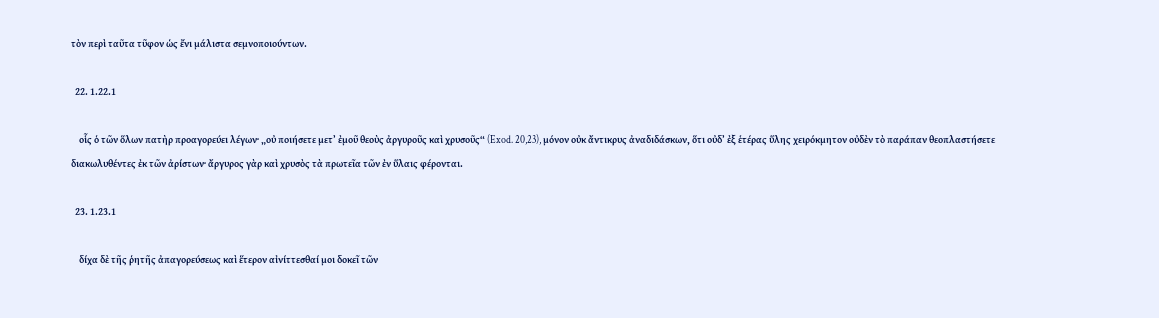τὸν περὶ ταῦτα τῦφον ὡς ἔνι μάλιστα σεμνοποιούντων.

  22. 1.22.1

    οἷς ὁ τῶν ὅλων πατὴρ προαγορεύει λέγων· „οὐ ποιήσετε μετ’ ἐμοῦ θεοὺς ἀργυροῦς καὶ χρυσοῦς“ (Exod. 20,23), μόνον οὐκ ἄντικρυς ἀναδιδάσκων, ὅτι οὐδ’ ἐξ ἑτέρας ὕλης χειρόκμητον οὐδὲν τὸ παράπαν θεοπλαστήσετε διακωλυθέντες ἐκ τῶν ἀρίστων· ἄργυρος γὰρ καὶ χρυσὸς τὰ πρωτεῖα τῶν ἐν ὕλαις φέρονται.

  23. 1.23.1

    δίχα δὲ τῆς ῥητῆς ἀπαγορεύσεως καὶ ἕτερον αἰνίττεσθαί μοι δοκεῖ τῶν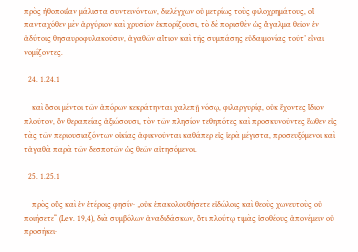πρὸς ἠθοποιΐαν μάλιστα συντεινόντων, διελέγχων οὐ μετρίως τοὺς φιλοχρημάτους, οἳ πανταχόθεν μὲν ἀργύριον καὶ χρυσίον ἐκπορίζουσι, τὸ δὲ πορισθὲν ὡς ἄγαλμα θεῖον ἐν ἀδύτοις θησαυροφυλακοῦσιν, ἀγαθῶν αἴτιον καὶ τῆς συμπάσης εὐδαιμονίας τοῦτ’ εἶναι νομίζοντες.

  24. 1.24.1

    καὶ ὅσοι μέντοι τῶν ἀπόρων κεκράτηνται χαλεπῇ νόσῳ, φιλαργυρίᾳ, οὐκ ἔχοντες ἴδιον πλοῦτον, ὃν θεραπείας ἀξιώσουσι, τὸν τῶν πλησίον τεθηπότες καὶ προσκυνοῦντες ἕωθεν εἰς τὰς τῶν περιουσιαζόντων οἰκίας ἀφικνοῦνται καθάπερ εἰς ἱερὰ μέγιστα, προσευξόμενοι καὶ τἀγαθὰ παρὰ τῶν δεσποτῶν ὡς θεῶν αἰτησόμενοι.

  25. 1.25.1

    πρὸς οὓς καὶ ἐν ἑτέροις φησίν· „οὐκ ἐπακολουθήσετε εἰδώλοις καὶ θεοὺς χωνευτοὺς οὐ ποιήσετε“ (Lev. 19,4), διὰ συμβόλων ἀναδιδάσκων, ὅτι πλούτῳ τιμὰς ἰσοθέους ἀπονέμειν οὐ προσήκει·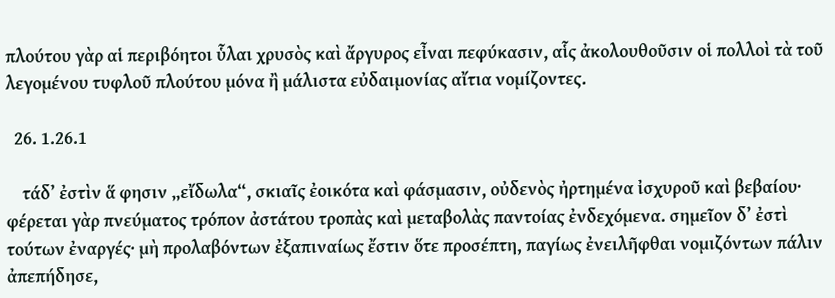πλούτου γὰρ αἱ περιβόητοι ὗλαι χρυσὸς καὶ ἄργυρος εἶναι πεφύκασιν, αἷς ἀκολουθοῦσιν οἱ πολλοὶ τὰ τοῦ λεγομένου τυφλοῦ πλούτου μόνα ἢ μάλιστα εὐδαιμονίας αἴτια νομίζοντες.

  26. 1.26.1

    τάδ’ ἐστὶν ἅ φησιν „εἴδωλα“, σκιαῖς ἐοικότα καὶ φάσμασιν, οὐδενὸς ἠρτημένα ἰσχυροῦ καὶ βεβαίου· φέρεται γὰρ πνεύματος τρόπον ἀστάτου τροπὰς καὶ μεταβολὰς παντοίας ἐνδεχόμενα. σημεῖον δ’ ἐστὶ τούτων ἐναργές· μὴ προλαβόντων ἐξαπιναίως ἔστιν ὅτε προσέπτη, παγίως ἐνειλῆφθαι νομιζόντων πάλιν ἀπεπήδησε,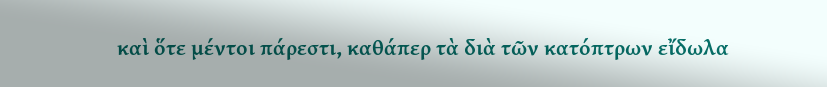καὶ ὅτε μέντοι πάρεστι, καθάπερ τὰ διὰ τῶν κατόπτρων εἴδωλα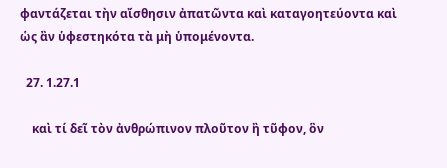φαντάζεται τὴν αἴσθησιν ἀπατῶντα καὶ καταγοητεύοντα καὶ ὡς ἂν ὑφεστηκότα τὰ μὴ ὑπομένοντα.

  27. 1.27.1

    καὶ τί δεῖ τὸν ἀνθρώπινον πλοῦτον ἢ τῦφον, ὃν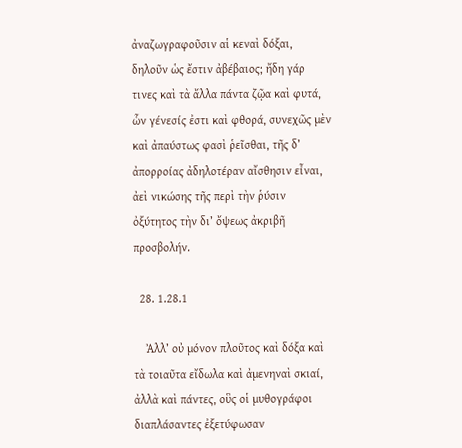ἀναζωγραφοῦσιν αἱ κεναὶ δόξαι, δηλοῦν ὡς ἔστιν ἀβέβαιος; ἤδη γάρ τινες καὶ τὰ ἄλλα πάντα ζῷα καὶ φυτά, ὧν γένεσίς ἐστι καὶ φθορά, συνεχῶς μὲν καὶ ἀπαύστως φασὶ ῥεῖσθαι, τῆς δ’ ἀπορροίας ἀδηλοτέραν αἴσθησιν εἶναι, ἀεὶ νικώσης τῆς περὶ τὴν ῥύσιν ὀξύτητος τὴν δι’ ὄψεως ἀκριβῆ προσβολήν.

  28. 1.28.1

    Ἀλλ’ οὐ μόνον πλοῦτος καὶ δόξα καὶ τὰ τοιαῦτα εἴδωλα καὶ ἀμενηναὶ σκιαί, ἀλλὰ καὶ πάντες, οὓς οἱ μυθογράφοι διαπλάσαντες ἐξετύφωσαν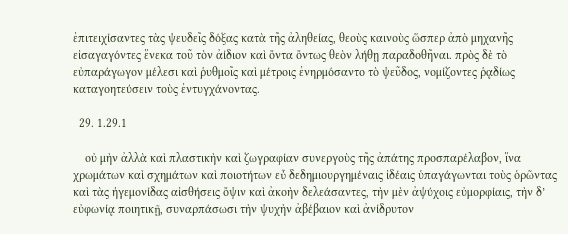ἐπιτειχίσαντες τὰς ψευδεῖς δόξας κατὰ τῆς ἀληθείας, θεοὺς καινοὺς ὥσπερ ἀπὸ μηχανῆς εἰσαγαγόντες ἕνεκα τοῦ τὸν ἀίδιον καὶ ὄντα ὄντως θεὸν λήθῃ παραδοθῆναι. πρὸς δὲ τὸ εὐπαράγωγον μέλεσι καὶ ῥυθμοῖς καὶ μέτροις ἐνηρμόσαντο τὸ ψεῦδος, νομίζοντες ῥᾳδίως καταγοητεύσειν τοὺς ἐντυγχάνοντας.

  29. 1.29.1

    οὐ μὴν ἀλλὰ καὶ πλαστικὴν καὶ ζωγραφίαν συνεργοὺς τῆς ἀπάτης προσπαρέλαβον, ἵνα χρωμάτων καὶ σχημάτων καὶ ποιοτήτων εὖ δεδημιουργημέναις ἰδέαις ὑπαγάγωνται τοὺς ὁρῶντας καὶ τὰς ἡγεμονίδας αἰσθήσεις ὄψιν καὶ ἀκοὴν δελεάσαντες, τὴν μὲν ἀψύχοις εὐμορφίαις, τὴν δ’ εὐφωνίᾳ ποιητικῇ, συναρπάσωσι τὴν ψυχὴν ἀβέβαιον καὶ ἀνίδρυτον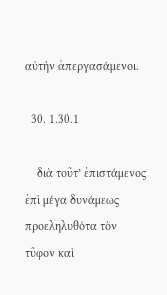αὐτὴν ἀπεργασάμενοι.

  30. 1.30.1

    διὰ τοῦτ’ ἐπιστάμενος ἐπὶ μέγα δυνάμεως προεληλυθότα τὸν τῦφον καὶ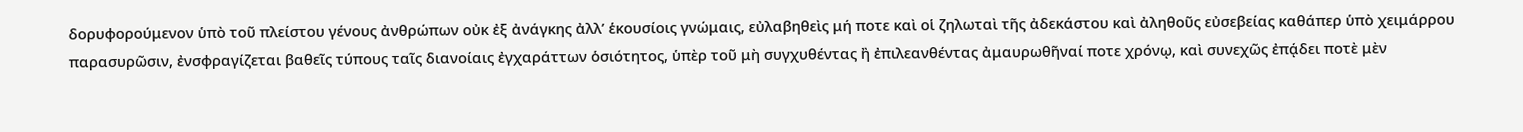δορυφορούμενον ὑπὸ τοῦ πλείστου γένους ἀνθρώπων οὐκ ἐξ ἀνάγκης ἀλλ’ ἑκουσίοις γνώμαις, εὐλαβηθεὶς μή ποτε καὶ οἱ ζηλωταὶ τῆς ἀδεκάστου καὶ ἀληθοῦς εὐσεβείας καθάπερ ὑπὸ χειμάρρου παρασυρῶσιν, ἐνσφραγίζεται βαθεῖς τύπους ταῖς διανοίαις ἐγχαράττων ὁσιότητος, ὑπὲρ τοῦ μὴ συγχυθέντας ἢ ἐπιλεανθέντας ἀμαυρωθῆναί ποτε χρόνῳ, καὶ συνεχῶς ἐπᾴδει ποτὲ μὲν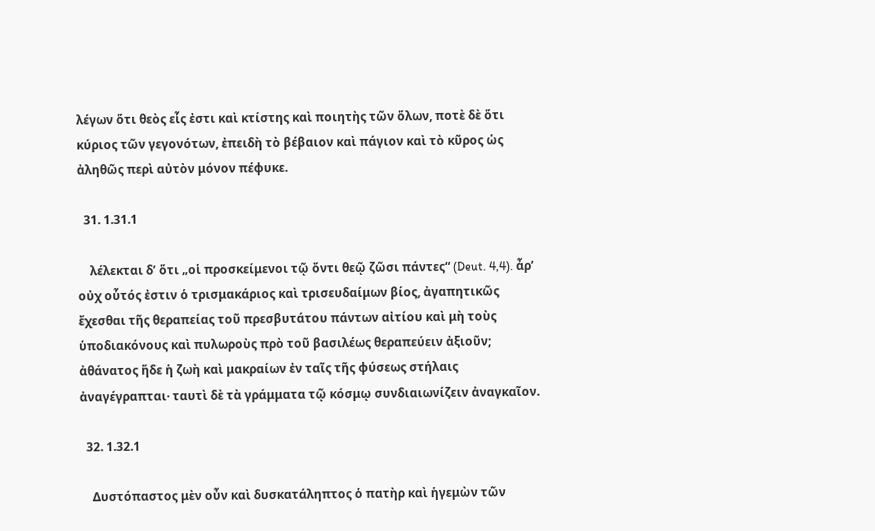λέγων ὅτι θεὸς εἷς ἐστι καὶ κτίστης καὶ ποιητὴς τῶν ὅλων, ποτὲ δὲ ὅτι κύριος τῶν γεγονότων, ἐπειδὴ τὸ βέβαιον καὶ πάγιον καὶ τὸ κῦρος ὡς ἀληθῶς περὶ αὐτὸν μόνον πέφυκε.

  31. 1.31.1

    λέλεκται δ’ ὅτι „οἱ προσκείμενοι τῷ ὄντι θεῷ ζῶσι πάντες“ (Deut. 4,4). ἆρ’ οὐχ οὗτός ἐστιν ὁ τρισμακάριος καὶ τρισευδαίμων βίος, ἀγαπητικῶς ἔχεσθαι τῆς θεραπείας τοῦ πρεσβυτάτου πάντων αἰτίου καὶ μὴ τοὺς ὑποδιακόνους καὶ πυλωροὺς πρὸ τοῦ βασιλέως θεραπεύειν ἀξιοῦν; ἀθάνατος ἥδε ἡ ζωὴ καὶ μακραίων ἐν ταῖς τῆς φύσεως στήλαις ἀναγέγραπται· ταυτὶ δὲ τὰ γράμματα τῷ κόσμῳ συνδιαιωνίζειν ἀναγκαῖον.

  32. 1.32.1

    Δυστόπαστος μὲν οὖν καὶ δυσκατάληπτος ὁ πατὴρ καὶ ἡγεμὼν τῶν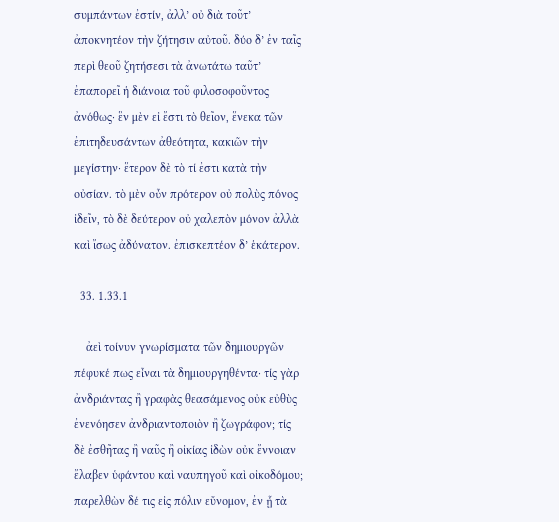συμπάντων ἐστίν, ἀλλ’ οὐ διὰ τοῦτ’ ἀποκνητέον τὴν ζήτησιν αὐτοῦ. δύο δ’ ἐν ταῖς περὶ θεοῦ ζητήσεσι τὰ ἀνωτάτω ταῦτ’ ἐπαπορεῖ ἡ διάνοια τοῦ φιλοσοφοῦντος ἀνόθως· ἓν μὲν εἰ ἔστι τὸ θεῖον, ἕνεκα τῶν ἐπιτηδευσάντων ἀθεότητα, κακιῶν τὴν μεγίστην· ἕτερον δὲ τὸ τί ἐστι κατὰ τὴν οὐσίαν. τὸ μὲν οὖν πρότερον οὐ πολὺς πόνος ἰδεῖν, τὸ δὲ δεύτερον οὐ χαλεπὸν μόνον ἀλλὰ καὶ ἴσως ἀδύνατον. ἐπισκεπτέον δ’ ἑκάτερον.

  33. 1.33.1

    ἀεὶ τοίνυν γνωρίσματα τῶν δημιουργῶν πέφυκέ πως εἶναι τὰ δημιουργηθέντα· τίς γὰρ ἀνδριάντας ἢ γραφὰς θεασάμενος οὐκ εὐθὺς ἐνενόησεν ἀνδριαντοποιὸν ἢ ζωγράφον; τίς δὲ ἐσθῆτας ἢ ναῦς ἢ οἰκίας ἰδὼν οὐκ ἔννοιαν ἔλαβεν ὑφάντου καὶ ναυπηγοῦ καὶ οἰκοδόμου; παρελθὼν δέ τις εἰς πόλιν εὔνομον, ἐν ᾗ τὰ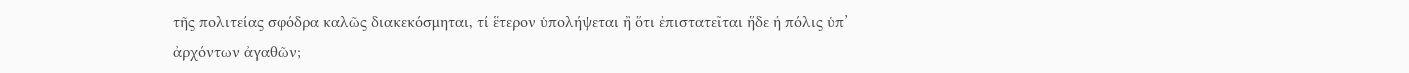τῆς πολιτείας σφόδρα καλῶς διακεκόσμηται, τί ἕτερον ὑπολήψεται ἢ ὅτι ἐπιστατεῖται ἥδε ἡ πόλις ὑπ’ ἀρχόντων ἀγαθῶν;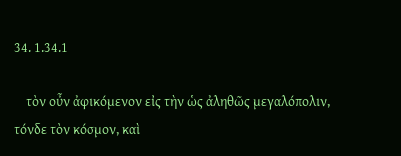34. 1.34.1

    τὸν οὖν ἀφικόμενον εἰς τὴν ὡς ἀληθῶς μεγαλόπολιν, τόνδε τὸν κόσμον, καὶ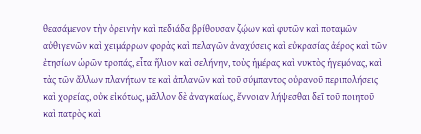θεασάμενον τὴν ὀρεινὴν καὶ πεδιάδα βρίθουσαν ζῴων καὶ φυτῶν καὶ ποταμῶν αὐθιγενῶν καὶ χειμάρρων φορὰς καὶ πελαγῶν ἀναχύσεις καὶ εὐκρασίας ἀέρος καὶ τῶν ἐτησίων ὡρῶν τροπάς, εἶτα ἥλιον καὶ σελήνην, τοὺς ἡμέρας καὶ νυκτὸς ἡγεμόνας, καὶ τὰς τῶν ἄλλων πλανήτων τε καὶ ἀπλανῶν καὶ τοῦ σύμπαντος οὐρανοῦ περιπολήσεις καὶ χορείας, οὐκ εἰκότως, μᾶλλον δὲ ἀναγκαίως, ἔννοιαν λήψεσθαι δεῖ τοῦ ποιητοῦ καὶ πατρὸς καὶ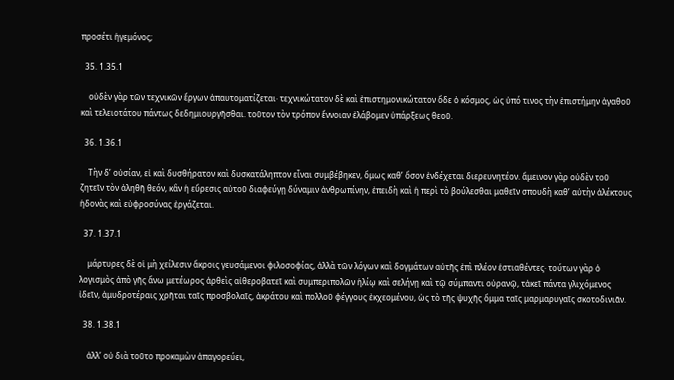προσέτι ἡγεμόνος;

  35. 1.35.1

    οὐδὲν γὰρ τῶν τεχνικῶν ἔργων ἀπαυτοματίζεται· τεχνικώτατον δὲ καὶ ἐπιστημονικώτατον ὅδε ὁ κόσμος, ὡς ὑπό τινος τὴν ἐπιστήμην ἀγαθοῦ καὶ τελειοτάτου πάντως δεδημιουργῆσθαι. τοῦτον τὸν τρόπον ἔννοιαν ἐλάβομεν ὑπάρξεως θεοῦ.

  36. 1.36.1

    Τὴν δ’ οὐσίαν, εἰ καὶ δυσθήρατον καὶ δυσκατάληπτον εἶναι συμβέβηκεν, ὅμως καθ’ ὅσον ἐνδέχεται διερευνητέον. ἄμεινον γὰρ οὐδὲν τοῦ ζητεῖν τὸν ἀληθῆ θεόν, κἂν ἡ εὕρεσις αὐτοῦ διαφεύγῃ δύναμιν ἀνθρωπίνην, ἐπειδὴ καὶ ἡ περὶ τὸ βούλεσθαι μαθεῖν σπουδὴ καθ’ αὑτὴν ἀλέκτους ἡδονὰς καὶ εὐφροσύνας ἐργάζεται.

  37. 1.37.1

    μάρτυρες δὲ οἱ μὴ χείλεσιν ἄκροις γευσάμενοι φιλοσοφίας, ἀλλὰ τῶν λόγων καὶ δογμάτων αὐτῆς ἐπὶ πλέον ἑστιαθέντες· τούτων γὰρ ὁ λογισμὸς ἀπὸ γῆς ἄνω μετέωρος ἀρθεὶς αἰθεροβατεῖ καὶ συμπεριπολῶν ἡλίῳ καὶ σελήνῃ καὶ τῷ σύμπαντι οὐρανῷ, τἀκεῖ πάντα γλιχόμενος ἰδεῖν, ἀμυδροτέραις χρῆται ταῖς προσβολαῖς, ἀκράτου καὶ πολλοῦ φέγγους ἐκχεομένου, ὡς τὸ τῆς ψυχῆς ὄμμα ταῖς μαρμαρυγαῖς σκοτοδινιᾶν.

  38. 1.38.1

    ἀλλ’ οὐ διὰ τοῦτο προκαμὼν ἀπαγορεύει,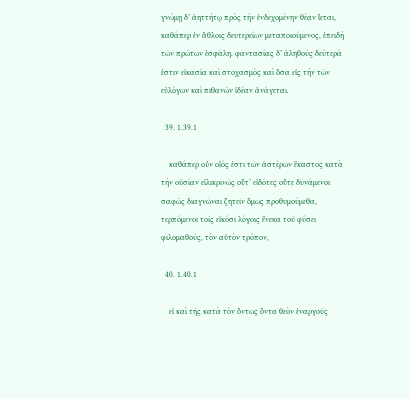γνώμῃ δ’ ἀηττήτῳ πρὸς τὴν ἐνδεχομένην θέαν ἵεται, καθάπερ ἐν ἄθλοις δευτερείων μεταποιούμενος, ἐπειδὴ τῶν πρώτων ἐσφάλη. φαντασίας δ’ ἀληθοῦς δεύτερά ἐστιν εἰκασία καὶ στοχασμὸς καὶ ὅσα εἰς τὴν τῶν εὐλόγων καὶ πιθανῶν ἰδέαν ἀνάγεται.

  39. 1.39.1

    καθάπερ οὖν οἷός ἐστι τῶν ἀστέρων ἕκαστος κατὰ τὴν οὐσίαν εἱλικρινῶς οὔτ’ εἰδότες οὔτε δυνάμενοι σαφῶς διαγνῶναι ζητεῖν ὅμως προθυμούμεθα, τερπόμενοι τοῖς εἰκόσι λόγοις ἕνεκα τοῦ φύσει φιλομαθοῦς, τὸν αὐτὸν τρόπον,

  40. 1.40.1

    εἰ καὶ τῆς κατὰ τὸν ὄντως ὄντα θεὸν ἐναργοῦς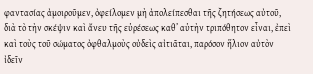φαντασίας ἀμοιροῦμεν, ὀφείλομεν μὴ ἀπολείπεσθαι τῆς ζητήσεως αὐτοῦ, διὰ τὸ τὴν σκέψιν καὶ ἄνευ τῆς εὑρέσεως καθ’ αὑτὴν τριπόθητον εἶναι, ἐπεὶ καὶ τοὺς τοῦ σώματος ὀφθαλμοὺς οὐδεὶς αἰτιᾶται, παρόσον ἥλιον αὐτὸν ἰδεῖν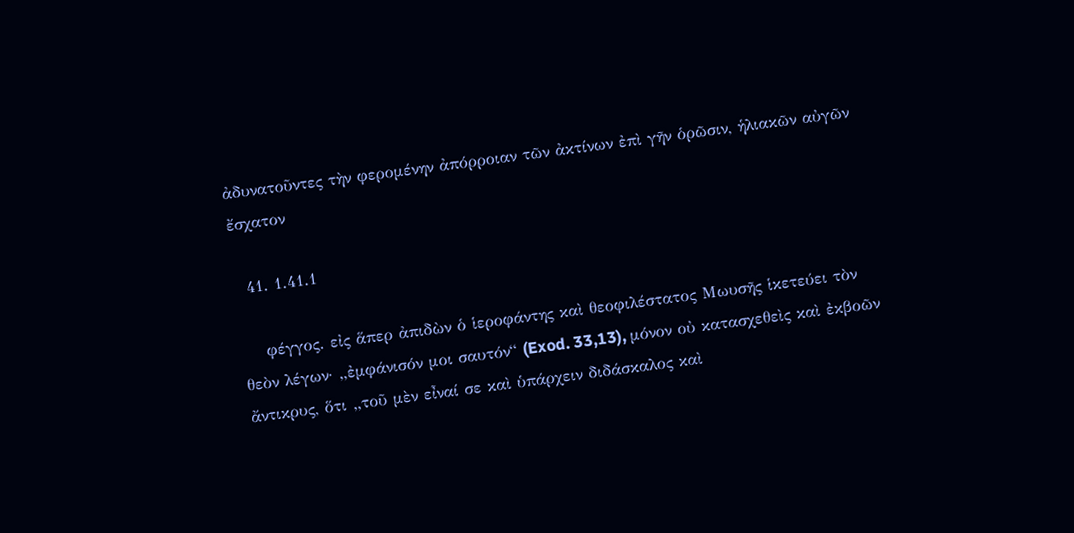ἀδυνατοῦντες τὴν φερομένην ἀπόρροιαν τῶν ἀκτίνων ἐπὶ γῆν ὁρῶσιν, ἡλιακῶν αὐγῶν ἔσχατον

  41. 1.41.1

    φέγγος. εἰς ἅπερ ἀπιδὼν ὁ ἱεροφάντης καὶ θεοφιλέστατος Μωυσῆς ἱκετεύει τὸν θεὸν λέγων· „ἐμφάνισόν μοι σαυτόν“ (Exod. 33,13), μόνον οὐ κατασχεθεὶς καὶ ἐκβοῶν ἄντικρυς, ὅτι „τοῦ μὲν εἶναί σε καὶ ὑπάρχειν διδάσκαλος καὶ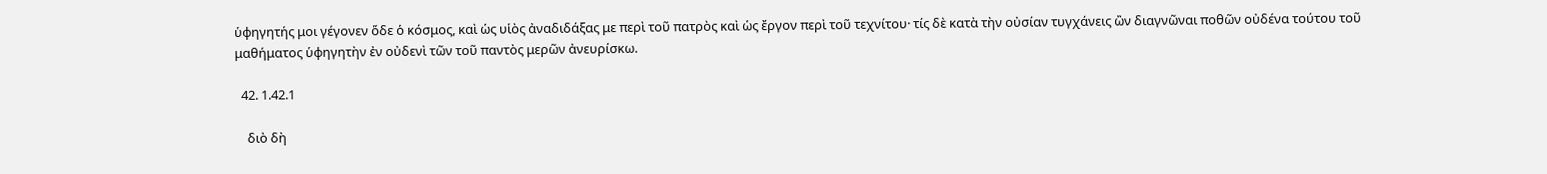ὑφηγητής μοι γέγονεν ὅδε ὁ κόσμος, καὶ ὡς υἱὸς ἀναδιδάξας με περὶ τοῦ πατρὸς καὶ ὡς ἔργον περὶ τοῦ τεχνίτου· τίς δὲ κατὰ τὴν οὐσίαν τυγχάνεις ὢν διαγνῶναι ποθῶν οὐδένα τούτου τοῦ μαθήματος ὑφηγητὴν ἐν οὐδενὶ τῶν τοῦ παντὸς μερῶν ἀνευρίσκω.

  42. 1.42.1

    διὸ δὴ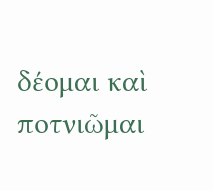δέομαι καὶ ποτνιῶμαι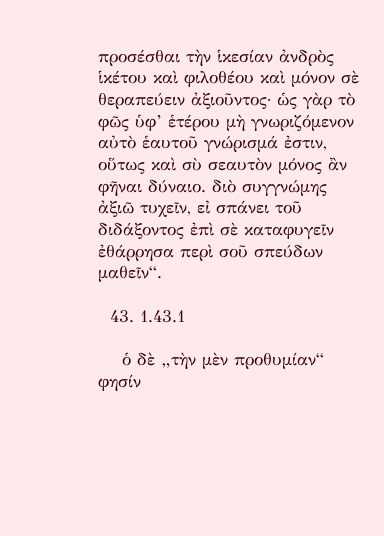προσέσθαι τὴν ἱκεσίαν ἀνδρὸς ἱκέτου καὶ φιλοθέου καὶ μόνον σὲ θεραπεύειν ἀξιοῦντος· ὡς γὰρ τὸ φῶς ὑφ’ ἑτέρου μὴ γνωριζόμενον αὐτὸ ἑαυτοῦ γνώρισμά ἐστιν, οὕτως καὶ σὺ σεαυτὸν μόνος ἂν φῆναι δύναιο. διὸ συγγνώμης ἀξιῶ τυχεῖν, εἰ σπάνει τοῦ διδάξοντος ἐπὶ σὲ καταφυγεῖν ἐθάρρησα περὶ σοῦ σπεύδων μαθεῖν“.

  43. 1.43.1

    ὁ δὲ „τὴν μὲν προθυμίαν“ φησίν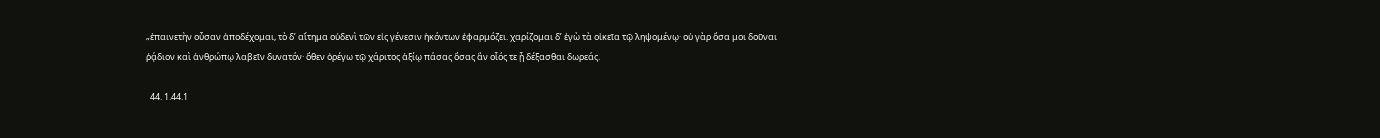„ἐπαινετὴν οὖσαν ἀποδέχομαι, τὸ δ’ αἴτημα οὐδενὶ τῶν εἰς γένεσιν ἡκόντων ἐφαρμόζει. χαρίζομαι δ’ ἐγὼ τὰ οἰκεῖα τῷ ληψομένῳ· οὐ γὰρ ὅσα μοι δοῦναι ῥᾴδιον καὶ ἀνθρώπῳ λαβεῖν δυνατόν· ὅθεν ὀρέγω τῷ χάριτος ἀξίῳ πάσας ὅσας ἂν οἷός τε ᾖ δέξασθαι δωρεάς.

  44. 1.44.1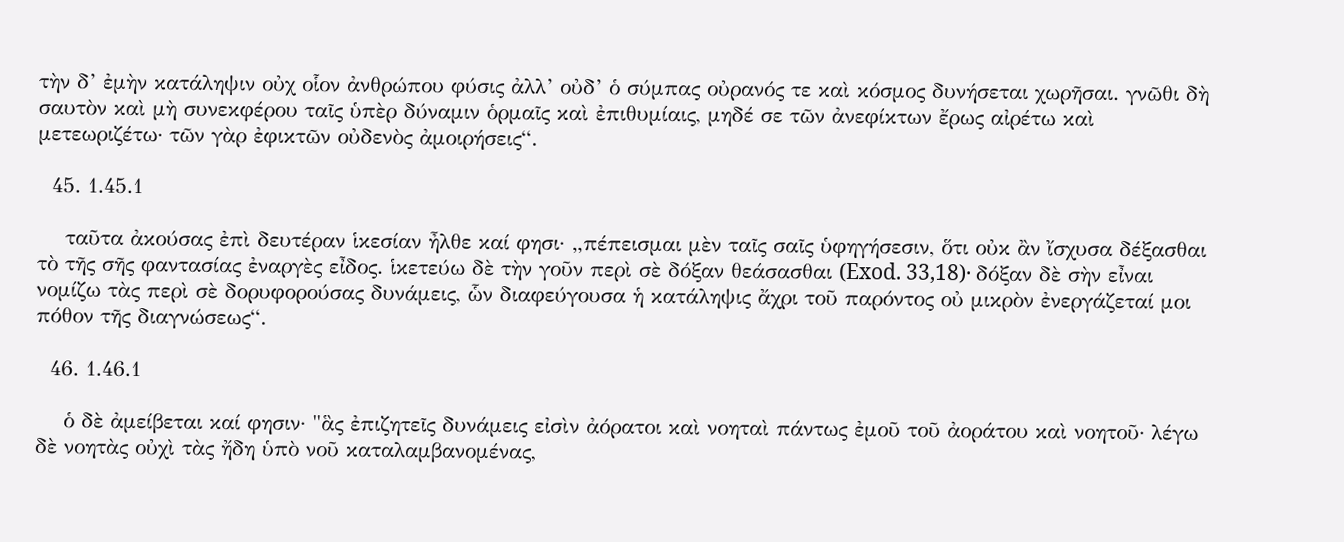τὴν δ’ ἐμὴν κατάληψιν οὐχ οἷον ἀνθρώπου φύσις ἀλλ’ οὐδ’ ὁ σύμπας οὐρανός τε καὶ κόσμος δυνήσεται χωρῆσαι. γνῶθι δὴ σαυτὸν καὶ μὴ συνεκφέρου ταῖς ὑπὲρ δύναμιν ὁρμαῖς καὶ ἐπιθυμίαις, μηδέ σε τῶν ἀνεφίκτων ἔρως αἰρέτω καὶ μετεωριζέτω· τῶν γὰρ ἐφικτῶν οὐδενὸς ἀμοιρήσεις“.

  45. 1.45.1

    ταῦτα ἀκούσας ἐπὶ δευτέραν ἱκεσίαν ἦλθε καί φησι· „πέπεισμαι μὲν ταῖς σαῖς ὑφηγήσεσιν, ὅτι οὐκ ἂν ἴσχυσα δέξασθαι τὸ τῆς σῆς φαντασίας ἐναργὲς εἶδος. ἱκετεύω δὲ τὴν γοῦν περὶ σὲ δόξαν θεάσασθαι (Exod. 33,18)· δόξαν δὲ σὴν εἶναι νομίζω τὰς περὶ σὲ δορυφορούσας δυνάμεις, ὧν διαφεύγουσα ἡ κατάληψις ἄχρι τοῦ παρόντος οὐ μικρὸν ἐνεργάζεταί μοι πόθον τῆς διαγνώσεως“.

  46. 1.46.1

    ὁ δὲ ἀμείβεται καί φησιν· "ἃς ἐπιζητεῖς δυνάμεις εἰσὶν ἀόρατοι καὶ νοηταὶ πάντως ἐμοῦ τοῦ ἀοράτου καὶ νοητοῦ· λέγω δὲ νοητὰς οὐχὶ τὰς ἤδη ὑπὸ νοῦ καταλαμβανομένας,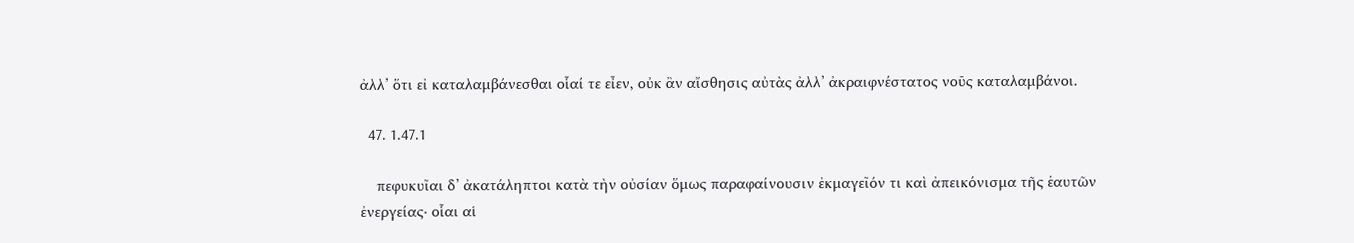ἀλλ’ ὅτι εἰ καταλαμβάνεσθαι οἷαί τε εἶεν, οὐκ ἂν αἴσθησις αὐτὰς ἀλλ’ ἀκραιφνέστατος νοῦς καταλαμβάνοι.

  47. 1.47.1

    πεφυκυῖαι δ’ ἀκατάληπτοι κατὰ τὴν οὐσίαν ὅμως παραφαίνουσιν ἐκμαγεῖόν τι καὶ ἀπεικόνισμα τῆς ἑαυτῶν ἐνεργείας· οἷαι αἱ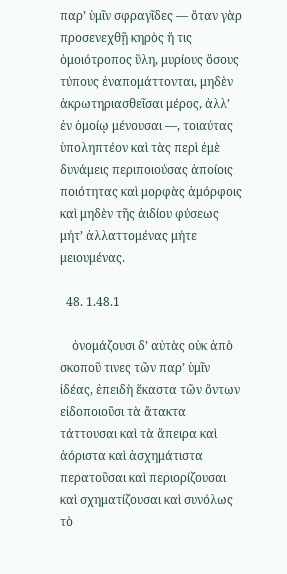παρ’ ὑμῖν σφραγῖδες — ὅταν γὰρ προσενεχθῇ κηρὸς ἤ τις ὁμοιότροπος ὕλη, μυρίους ὅσους τύπους ἐναπομάττονται, μηδὲν ἀκρωτηριασθεῖσαι μέρος, ἀλλ’ ἐν ὁμοίῳ μένουσαι —, τοιαύτας ὑποληπτέον καὶ τὰς περὶ ἐμὲ δυνάμεις περιποιούσας ἀποίοις ποιότητας καὶ μορφὰς ἀμόρφοις καὶ μηδὲν τῆς ἀιδίου φύσεως μήτ’ ἀλλαττομένας μήτε μειουμένας.

  48. 1.48.1

    ὀνομάζουσι δ’ αὐτὰς οὐκ ἀπὸ σκοποῦ τινες τῶν παρ’ ὑμῖν ἰδέας, ἐπειδὴ ἕκαστα τῶν ὄντων εἰδοποιοῦσι τὰ ἄτακτα τάττουσαι καὶ τὰ ἄπειρα καὶ ἀόριστα καὶ ἀσχημάτιστα περατοῦσαι καὶ περιορίζουσαι καὶ σχηματίζουσαι καὶ συνόλως τὸ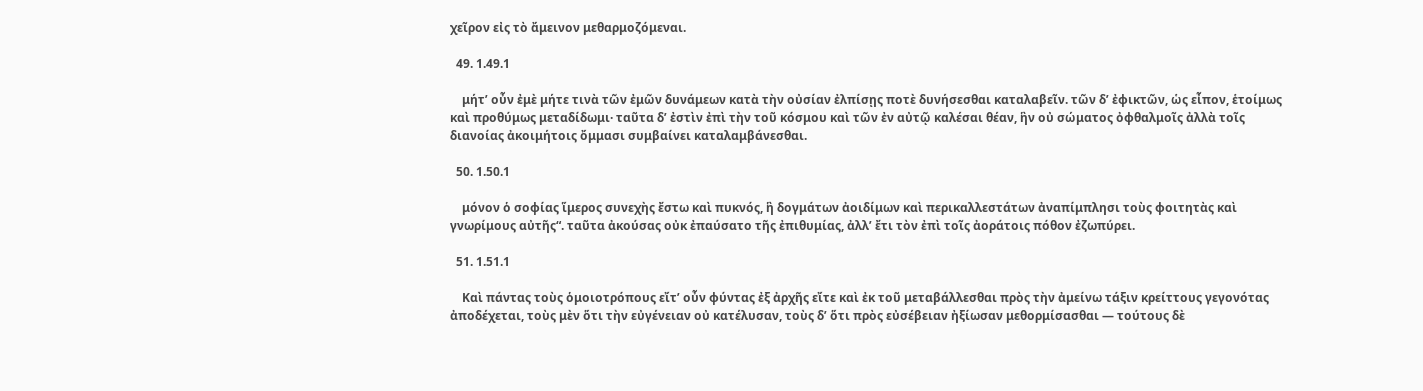χεῖρον εἰς τὸ ἄμεινον μεθαρμοζόμεναι.

  49. 1.49.1

    μήτ’ οὖν ἐμὲ μήτε τινὰ τῶν ἐμῶν δυνάμεων κατὰ τὴν οὐσίαν ἐλπίσῃς ποτὲ δυνήσεσθαι καταλαβεῖν. τῶν δ’ ἐφικτῶν, ὡς εἶπον, ἑτοίμως καὶ προθύμως μεταδίδωμι· ταῦτα δ’ ἐστὶν ἐπὶ τὴν τοῦ κόσμου καὶ τῶν ἐν αὐτῷ καλέσαι θέαν, ἣν οὐ σώματος ὀφθαλμοῖς ἀλλὰ τοῖς διανοίας ἀκοιμήτοις ὄμμασι συμβαίνει καταλαμβάνεσθαι.

  50. 1.50.1

    μόνον ὁ σοφίας ἵμερος συνεχὴς ἔστω καὶ πυκνός, ἣ δογμάτων ἀοιδίμων καὶ περικαλλεστάτων ἀναπίμπλησι τοὺς φοιτητὰς καὶ γνωρίμους αὐτῆς“. ταῦτα ἀκούσας οὐκ ἐπαύσατο τῆς ἐπιθυμίας, ἀλλ’ ἔτι τὸν ἐπὶ τοῖς ἀοράτοις πόθον ἐζωπύρει.

  51. 1.51.1

    Καὶ πάντας τοὺς ὁμοιοτρόπους εἴτ’ οὖν φύντας ἐξ ἀρχῆς εἴτε καὶ ἐκ τοῦ μεταβάλλεσθαι πρὸς τὴν ἀμείνω τάξιν κρείττους γεγονότας ἀποδέχεται, τοὺς μὲν ὅτι τὴν εὐγένειαν οὐ κατέλυσαν, τοὺς δ’ ὅτι πρὸς εὐσέβειαν ἠξίωσαν μεθορμίσασθαι — τούτους δὲ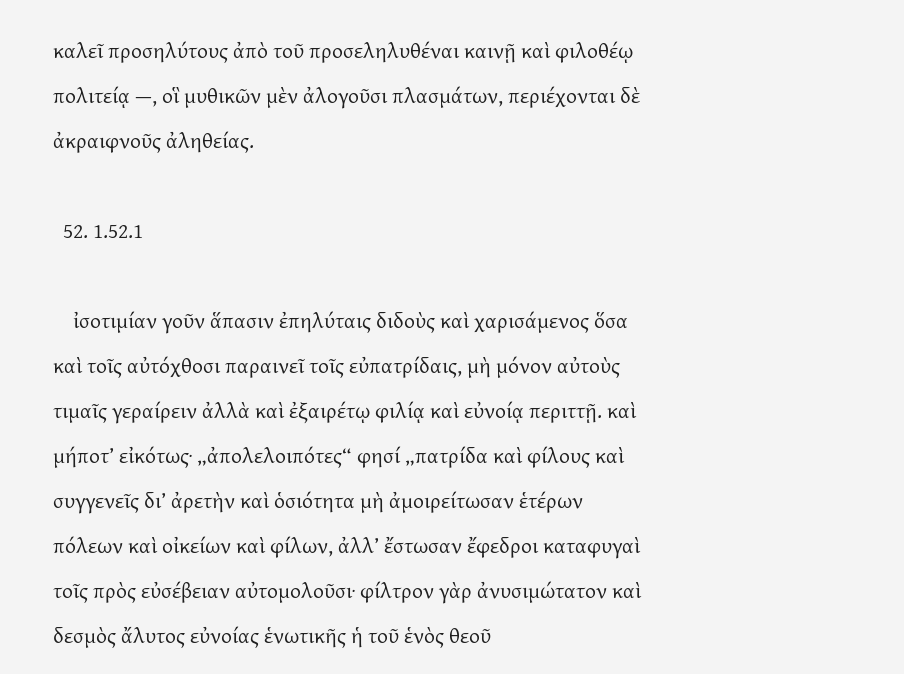καλεῖ προσηλύτους ἀπὸ τοῦ προσεληλυθέναι καινῇ καὶ φιλοθέῳ πολιτείᾳ —, οἳ μυθικῶν μὲν ἀλογοῦσι πλασμάτων, περιέχονται δὲ ἀκραιφνοῦς ἀληθείας.

  52. 1.52.1

    ἰσοτιμίαν γοῦν ἅπασιν ἐπηλύταις διδοὺς καὶ χαρισάμενος ὅσα καὶ τοῖς αὐτόχθοσι παραινεῖ τοῖς εὐπατρίδαις, μὴ μόνον αὐτοὺς τιμαῖς γεραίρειν ἀλλὰ καὶ ἐξαιρέτῳ φιλίᾳ καὶ εὐνοίᾳ περιττῇ. καὶ μήποτ’ εἰκότως· „ἀπολελοιπότες“ φησί „πατρίδα καὶ φίλους καὶ συγγενεῖς δι’ ἀρετὴν καὶ ὁσιότητα μὴ ἀμοιρείτωσαν ἑτέρων πόλεων καὶ οἰκείων καὶ φίλων, ἀλλ’ ἔστωσαν ἔφεδροι καταφυγαὶ τοῖς πρὸς εὐσέβειαν αὐτομολοῦσι· φίλτρον γὰρ ἀνυσιμώτατον καὶ δεσμὸς ἄλυτος εὐνοίας ἑνωτικῆς ἡ τοῦ ἑνὸς θεοῦ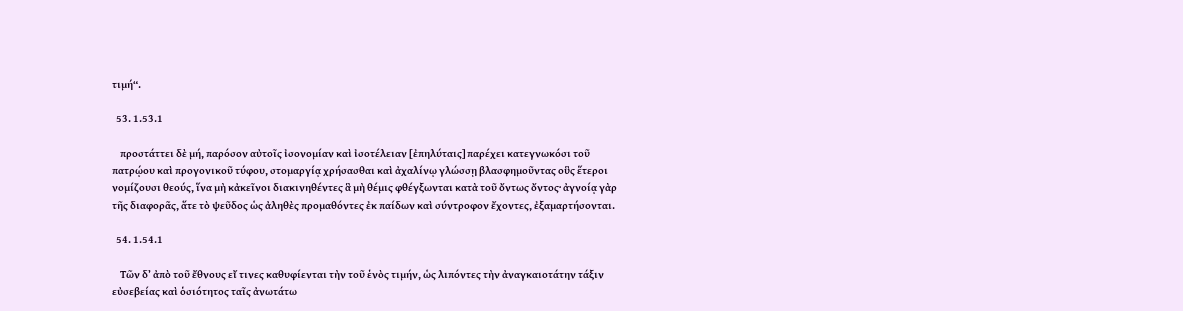τιμή“.

  53. 1.53.1

    προστάττει δὲ μή, παρόσον αὐτοῖς ἰσονομίαν καὶ ἰσοτέλειαν [ἐπηλύταις] παρέχει κατεγνωκόσι τοῦ πατρῴου καὶ προγονικοῦ τύφου, στομαργίᾳ χρήσασθαι καὶ ἀχαλίνῳ γλώσσῃ βλασφημοῦντας οὓς ἕτεροι νομίζουσι θεούς, ἵνα μὴ κἀκεῖνοι διακινηθέντες ἃ μὴ θέμις φθέγξωνται κατὰ τοῦ ὄντως ὄντος· ἀγνοίᾳ γὰρ τῆς διαφορᾶς, ἅτε τὸ ψεῦδος ὡς ἀληθὲς προμαθόντες ἐκ παίδων καὶ σύντροφον ἔχοντες, ἐξαμαρτήσονται.

  54. 1.54.1

    Τῶν δ’ ἀπὸ τοῦ ἔθνους εἴ τινες καθυφίενται τὴν τοῦ ἑνὸς τιμήν, ὡς λιπόντες τὴν ἀναγκαιοτάτην τάξιν εὐσεβείας καὶ ὁσιότητος ταῖς ἀνωτάτω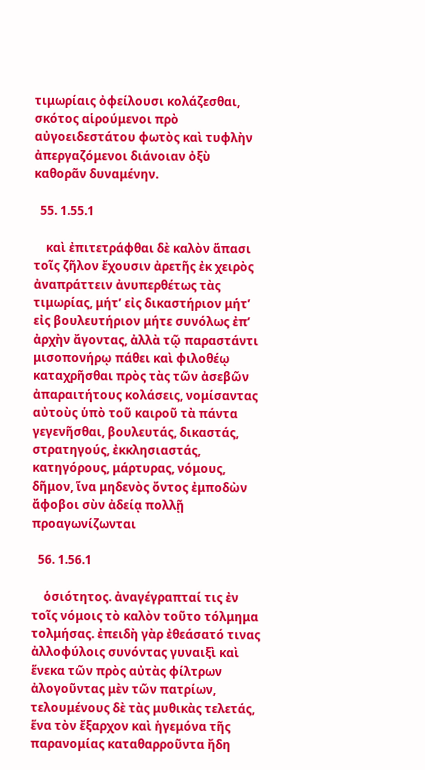τιμωρίαις ὀφείλουσι κολάζεσθαι, σκότος αἱρούμενοι πρὸ αὐγοειδεστάτου φωτὸς καὶ τυφλὴν ἀπεργαζόμενοι διάνοιαν ὀξὺ καθορᾶν δυναμένην.

  55. 1.55.1

    καὶ ἐπιτετράφθαι δὲ καλὸν ἅπασι τοῖς ζῆλον ἔχουσιν ἀρετῆς ἐκ χειρὸς ἀναπράττειν ἀνυπερθέτως τὰς τιμωρίας, μήτ’ εἰς δικαστήριον μήτ’ εἰς βουλευτήριον μήτε συνόλως ἐπ’ ἀρχὴν ἄγοντας, ἀλλὰ τῷ παραστάντι μισοπονήρῳ πάθει καὶ φιλοθέῳ καταχρῆσθαι πρὸς τὰς τῶν ἀσεβῶν ἀπαραιτήτους κολάσεις, νομίσαντας αὐτοὺς ὑπὸ τοῦ καιροῦ τὰ πάντα γεγενῆσθαι, βουλευτάς, δικαστάς, στρατηγούς, ἐκκλησιαστάς, κατηγόρους, μάρτυρας, νόμους, δῆμον, ἵνα μηδενὸς ὄντος ἐμποδὼν ἄφοβοι σὺν ἀδείᾳ πολλῇ προαγωνίζωνται

  56. 1.56.1

    ὁσιότητος. ἀναγέγραπταί τις ἐν τοῖς νόμοις τὸ καλὸν τοῦτο τόλμημα τολμήσας. ἐπειδὴ γὰρ ἐθεάσατό τινας ἀλλοφύλοις συνόντας γυναιξὶ καὶ ἕνεκα τῶν πρὸς αὐτὰς φίλτρων ἀλογοῦντας μὲν τῶν πατρίων, τελουμένους δὲ τὰς μυθικὰς τελετάς, ἕνα τὸν ἔξαρχον καὶ ἡγεμόνα τῆς παρανομίας καταθαρροῦντα ἤδη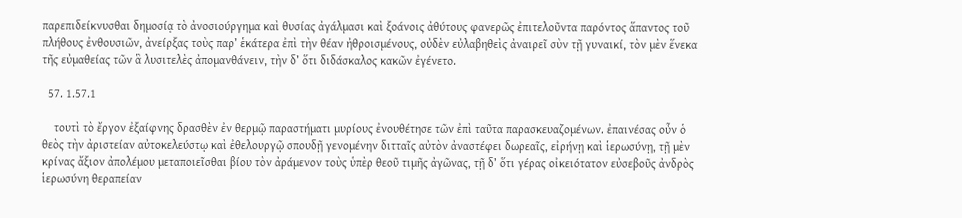παρεπιδείκνυσθαι δημοσίᾳ τὸ ἀνοσιούργημα καὶ θυσίας ἀγάλμασι καὶ ξοάνοις ἀθύτους φανερῶς ἐπιτελοῦντα παρόντος ἅπαντος τοῦ πλήθους ἐνθουσιῶν, ἀνείρξας τοὺς παρ’ ἑκάτερα ἐπὶ τὴν θέαν ἠθροισμένους, οὐδὲν εὐλαβηθεὶς ἀναιρεῖ σὺν τῇ γυναικί, τὸν μὲν ἕνεκα τῆς εὐμαθείας τῶν ἃ λυσιτελὲς ἀπομανθάνειν, τὴν δ’ ὅτι διδάσκαλος κακῶν ἐγένετο.

  57. 1.57.1

    τουτὶ τὸ ἔργον ἐξαίφνης δρασθὲν ἐν θερμῷ παραστήματι μυρίους ἐνουθέτησε τῶν ἐπὶ ταῦτα παρασκευαζομένων. ἐπαινέσας οὖν ὁ θεὸς τὴν ἀριστείαν αὐτοκελεύστῳ καὶ ἐθελουργῷ σπουδῇ γενομένην διτταῖς αὐτὸν ἀναστέφει δωρεαῖς, εἰρήνῃ καὶ ἱερωσύνῃ, τῇ μὲν κρίνας ἄξιον ἀπολέμου μεταποιεῖσθαι βίου τὸν ἀράμενον τοὺς ὑπὲρ θεοῦ τιμῆς ἀγῶνας, τῇ δ’ ὅτι γέρας οἰκειότατον εὐσεβοῦς ἀνδρὸς ἱερωσύνη θεραπείαν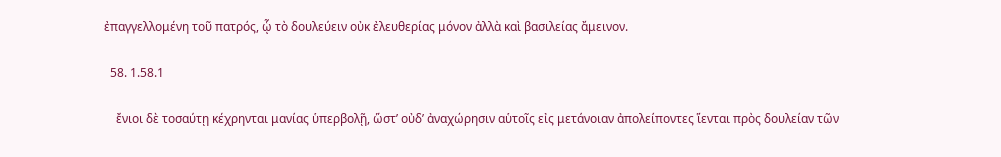ἐπαγγελλομένη τοῦ πατρός, ᾧ τὸ δουλεύειν οὐκ ἐλευθερίας μόνον ἀλλὰ καὶ βασιλείας ἄμεινον.

  58. 1.58.1

    ἔνιοι δὲ τοσαύτῃ κέχρηνται μανίας ὑπερβολῇ, ὥστ’ οὐδ’ ἀναχώρησιν αὑτοῖς εἰς μετάνοιαν ἀπολείποντες ἵενται πρὸς δουλείαν τῶν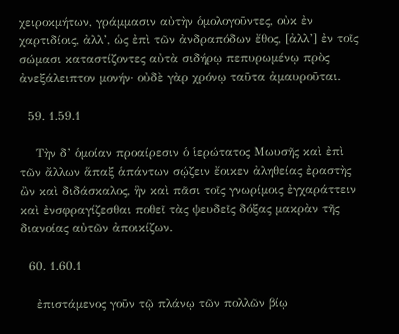χειροκμήτων, γράμμασιν αὐτὴν ὁμολογοῦντες, οὐκ ἐν χαρτιδίοις, ἀλλ’, ὡς ἐπὶ τῶν ἀνδραπόδων ἔθος, [ἀλλ’] ἐν τοῖς σώμασι καταστίζοντες αὐτὰ σιδήρῳ πεπυρωμένῳ πρὸς ἀνεξάλειπτον μονήν· οὐδὲ γὰρ χρόνῳ ταῦτα ἀμαυροῦται.

  59. 1.59.1

    Τὴν δ’ ὁμοίαν προαίρεσιν ὁ ἱερώτατος Μωυσῆς καὶ ἐπὶ τῶν ἄλλων ἅπαξ ἁπάντων σῴζειν ἔοικεν ἀληθείας ἐραστὴς ὢν καὶ διδάσκαλος, ἣν καὶ πᾶσι τοῖς γνωρίμοις ἐγχαράττειν καὶ ἐνσφραγίζεσθαι ποθεῖ τὰς ψευδεῖς δόξας μακρὰν τῆς διανοίας αὐτῶν ἀποικίζων.

  60. 1.60.1

    ἐπιστάμενος γοῦν τῷ πλάνῳ τῶν πολλῶν βίῳ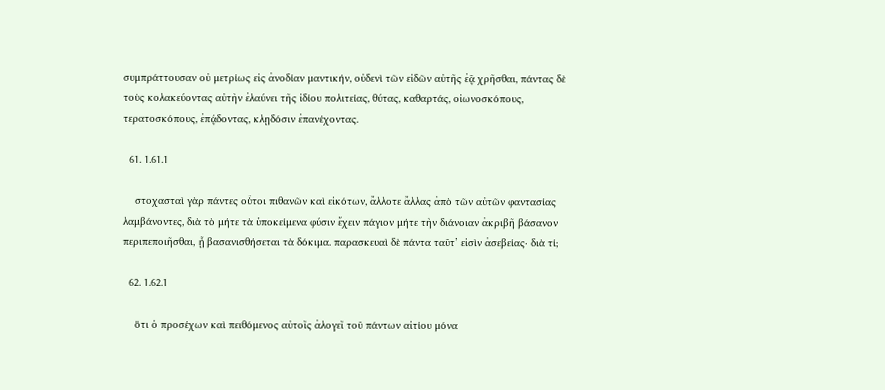συμπράττουσαν οὐ μετρίως εἰς ἀνοδίαν μαντικήν, οὐδενὶ τῶν εἰδῶν αὐτῆς ἐᾷ χρῆσθαι, πάντας δὲ τοὺς κολακεύοντας αὐτὴν ἐλαύνει τῆς ἰδίου πολιτείας, θύτας, καθαρτάς, οἰωνοσκόπους, τερατοσκόπους, ἐπᾴδοντας, κλῃδόσιν ἐπανέχοντας.

  61. 1.61.1

    στοχασταὶ γὰρ πάντες οὗτοι πιθανῶν καὶ εἰκότων, ἄλλοτε ἄλλας ἀπὸ τῶν αὐτῶν φαντασίας λαμβάνοντες, διὰ τὸ μήτε τὰ ὑποκείμενα φύσιν ἔχειν πάγιον μήτε τὴν διάνοιαν ἀκριβῆ βάσανον περιπεποιῆσθαι, ᾗ βασανισθήσεται τὰ δόκιμα. παρασκευαὶ δὲ πάντα ταῦτ’ εἰσὶν ἀσεβείας· διὰ τί;

  62. 1.62.1

    ὅτι ὁ προσέχων καὶ πειθόμενος αὐτοῖς ἀλογεῖ τοῦ πάντων αἰτίου μόνα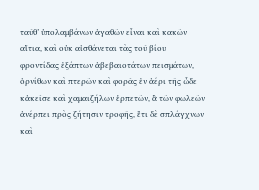ταῦθ’ ὑπολαμβάνων ἀγαθῶν εἶναι καὶ κακῶν αἴτια, καὶ οὐκ αἰσθάνεται τὰς τοῦ βίου φροντίδας ἐξάπτων ἀβεβαιοτάτων πεισμάτων, ὀρνίθων καὶ πτερῶν καὶ φορᾶς ἐν ἀέρι τῆς ὧδε κἀκεῖσε καὶ χαμαιζήλων ἑρπετῶν, ἃ τῶν φωλεῶν ἀνέρπει πρὸς ζήτησιν τροφῆς, ἔτι δὲ σπλάγχνων καὶ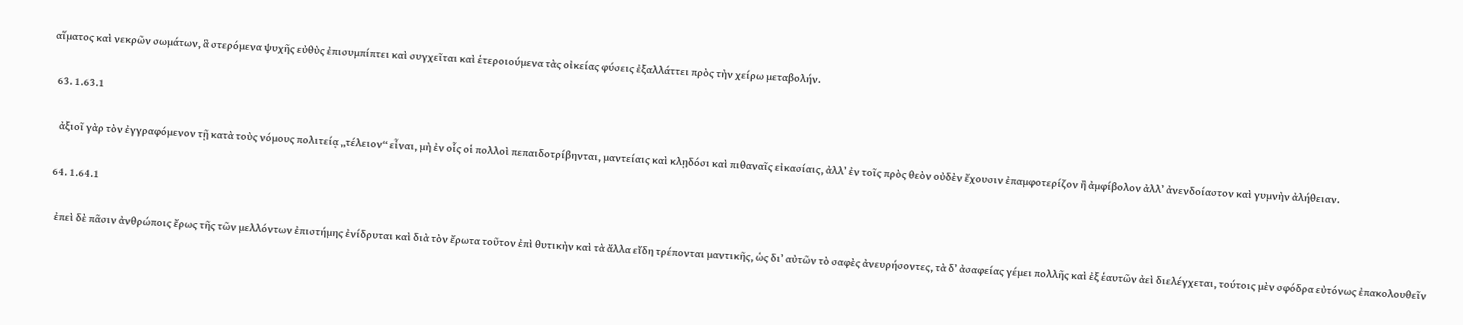αἵματος καὶ νεκρῶν σωμάτων, ἃ στερόμενα ψυχῆς εὐθὺς ἐπισυμπίπτει καὶ συγχεῖται καὶ ἑτεροιούμενα τὰς οἰκείας φύσεις ἐξαλλάττει πρὸς τὴν χείρω μεταβολήν.

  63. 1.63.1

    ἀξιοῖ γὰρ τὸν ἐγγραφόμενον τῇ κατὰ τοὺς νόμους πολιτείᾳ „τέλειον“ εἶναι, μὴ ἐν οἷς οἱ πολλοὶ πεπαιδοτρίβηνται, μαντείαις καὶ κλῃδόσι καὶ πιθαναῖς εἰκασίαις, ἀλλ’ ἐν τοῖς πρὸς θεὸν οὐδὲν ἔχουσιν ἐπαμφοτερίζον ἢ ἀμφίβολον ἀλλ’ ἀνενδοίαστον καὶ γυμνὴν ἀλήθειαν.

  64. 1.64.1

    ἐπεὶ δὲ πᾶσιν ἀνθρώποις ἔρως τῆς τῶν μελλόντων ἐπιστήμης ἐνίδρυται καὶ διὰ τὸν ἔρωτα τοῦτον ἐπὶ θυτικὴν καὶ τὰ ἄλλα εἴδη τρέπονται μαντικῆς, ὡς δι’ αὐτῶν τὸ σαφὲς ἀνευρήσοντες, τὰ δ’ ἀσαφείας γέμει πολλῆς καὶ ἐξ ἑαυτῶν ἀεὶ διελέγχεται, τούτοις μὲν σφόδρα εὐτόνως ἐπακολουθεῖν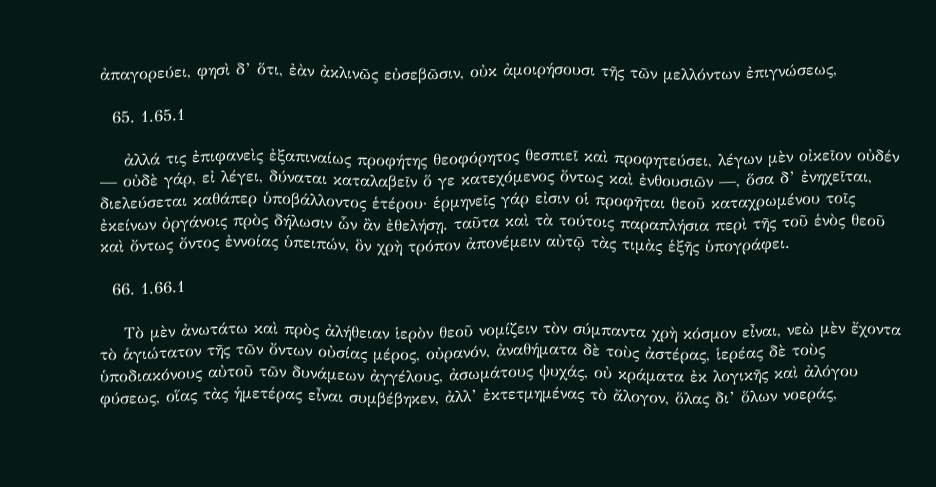ἀπαγορεύει, φησὶ δ’ ὅτι, ἐὰν ἀκλινῶς εὐσεβῶσιν, οὐκ ἀμοιρήσουσι τῆς τῶν μελλόντων ἐπιγνώσεως,

  65. 1.65.1

    ἀλλά τις ἐπιφανεὶς ἐξαπιναίως προφήτης θεοφόρητος θεσπιεῖ καὶ προφητεύσει, λέγων μὲν οἰκεῖον οὐδέν — οὐδὲ γάρ, εἰ λέγει, δύναται καταλαβεῖν ὅ γε κατεχόμενος ὄντως καὶ ἐνθουσιῶν —, ὅσα δ’ ἐνηχεῖται, διελεύσεται καθάπερ ὑποβάλλοντος ἑτέρου· ἑρμηνεῖς γάρ εἰσιν οἱ προφῆται θεοῦ καταχρωμένου τοῖς ἐκείνων ὀργάνοις πρὸς δήλωσιν ὧν ἂν ἐθελήσῃ. ταῦτα καὶ τὰ τούτοις παραπλήσια περὶ τῆς τοῦ ἑνὸς θεοῦ καὶ ὄντως ὄντος ἐννοίας ὑπειπών, ὃν χρὴ τρόπον ἀπονέμειν αὐτῷ τὰς τιμὰς ἑξῆς ὑπογράφει.

  66. 1.66.1

    Τὸ μὲν ἀνωτάτω καὶ πρὸς ἀλήθειαν ἱερὸν θεοῦ νομίζειν τὸν σύμπαντα χρὴ κόσμον εἶναι, νεὼ μὲν ἔχοντα τὸ ἁγιώτατον τῆς τῶν ὄντων οὐσίας μέρος, οὐρανόν, ἀναθήματα δὲ τοὺς ἀστέρας, ἱερέας δὲ τοὺς ὑποδιακόνους αὐτοῦ τῶν δυνάμεων ἀγγέλους, ἀσωμάτους ψυχάς, οὐ κράματα ἐκ λογικῆς καὶ ἀλόγου φύσεως, οἵας τὰς ἡμετέρας εἶναι συμβέβηκεν, ἀλλ’ ἐκτετμημένας τὸ ἄλογον, ὅλας δι’ ὅλων νοεράς,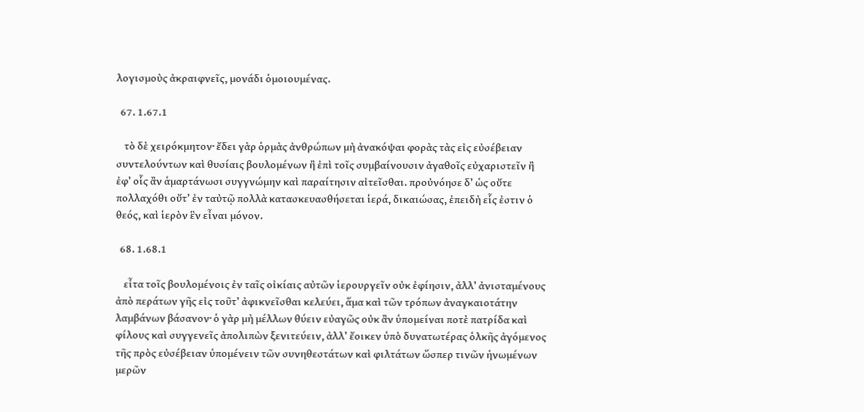λογισμοὺς ἀκραιφνεῖς, μονάδι ὁμοιουμένας.

  67. 1.67.1

    τὸ δὲ χειρόκμητον· ἔδει γὰρ ὁρμὰς ἀνθρώπων μὴ ἀνακόψαι φορὰς τὰς εἰς εὐσέβειαν συντελούντων καὶ θυσίαις βουλομένων ἢ ἐπὶ τοῖς συμβαίνουσιν ἀγαθοῖς εὐχαριστεῖν ἢ ἐφ’ οἷς ἂν ἁμαρτάνωσι συγγνώμην καὶ παραίτησιν αἰτεῖσθαι. προὐνόησε δ’ ὡς οὔτε πολλαχόθι οὔτ’ ἐν ταὐτῷ πολλὰ κατασκευασθήσεται ἱερά, δικαιώσας, ἐπειδὴ εἷς ἐστιν ὁ θεός, καὶ ἱερὸν ἓν εἶναι μόνον.

  68. 1.68.1

    εἶτα τοῖς βουλομένοις ἐν ταῖς οἰκίαις αὐτῶν ἱερουργεῖν οὐκ ἐφίησιν, ἀλλ’ ἀνισταμένους ἀπὸ περάτων γῆς εἰς τοῦτ’ ἀφικνεῖσθαι κελεύει, ἅμα καὶ τῶν τρόπων ἀναγκαιοτάτην λαμβάνων βάσανον· ὁ γὰρ μὴ μέλλων θύειν εὐαγῶς οὐκ ἂν ὑπομείναι ποτὲ πατρίδα καὶ φίλους καὶ συγγενεῖς ἀπολιπὼν ξενιτεύειν, ἀλλ’ ἔοικεν ὑπὸ δυνατωτέρας ὁλκῆς ἀγόμενος τῆς πρὸς εὐσέβειαν ὑπομένειν τῶν συνηθεστάτων καὶ φιλτάτων ὥσπερ τινῶν ἡνωμένων μερῶν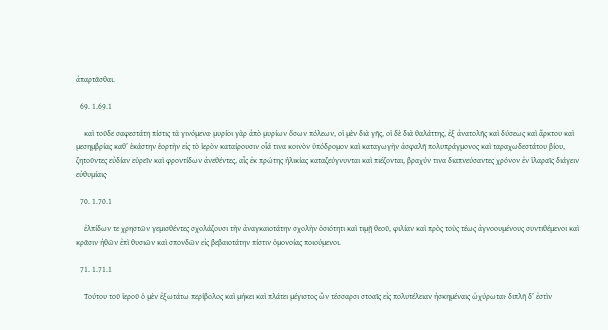ἀπαρτᾶσθαι.

  69. 1.69.1

    καὶ τοῦδε σαφεστάτη πίστις τὰ γινόμενα· μυρίοι γὰρ ἀπὸ μυρίων ὅσων πόλεων, οἱ μὲν διὰ γῆς, οἱ δὲ διὰ θαλάττης, ἐξ ἀνατολῆς καὶ δύσεως καὶ ἄρκτου καὶ μεσημβρίας καθ’ ἑκάστην ἑορτὴν εἰς τὸ ἱερὸν καταίρουσιν οἷά τινα κοινὸν ὑπόδρομον καὶ καταγωγὴν ἀσφαλῆ πολυπράγμονος καὶ ταραχωδεστάτου βίου, ζητοῦντες εὐδίαν εὑρεῖν καὶ φροντίδων ἀνεθέντες, αἷς ἐκ πρώτης ἡλικίας καταζεύγνυνται καὶ πιέζονται, βραχύν τινα διαπνεύσαντες χρόνον ἐν ἱλαραῖς διάγειν εὐθυμίαις·

  70. 1.70.1

    ἐλπίδων τε χρηστῶν γεμισθέντες σχολάζουσι τὴν ἀναγκαιοτάτην σχολὴν ὁσιότητι καὶ τιμῇ θεοῦ, φιλίαν καὶ πρὸς τοὺς τέως ἀγνοουμένους συντιθέμενοι καὶ κρᾶσιν ἠθῶν ἐπὶ θυσιῶν καὶ σπονδῶν εἰς βεβαιοτάτην πίστιν ὁμονοίας ποιούμενοι.

  71. 1.71.1

    Τούτου τοῦ ἱεροῦ ὁ μὲν ἐξωτάτω περίβολος καὶ μήκει καὶ πλάτει μέγιστος ὢν τέσσαρσι στοαῖς εἰς πολυτέλειαν ἠσκημέναις ὠχύρωται· διπλῆ δ’ ἐστὶν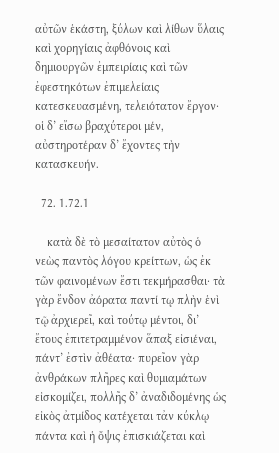αὐτῶν ἑκάστη, ξύλων καὶ λίθων ὕλαις καὶ χορηγίαις ἀφθόνοις καὶ δημιουργῶν ἐμπειρίαις καὶ τῶν ἐφεστηκότων ἐπιμελείαις κατεσκευασμένη, τελειότατον ἔργον· οἱ δ’ εἴσω βραχύτεροι μέν, αὐστηροτέραν δ’ ἔχοντες τὴν κατασκευήν.

  72. 1.72.1

    κατὰ δὲ τὸ μεσαίτατον αὐτὸς ὁ νεὼς παντὸς λόγου κρείττων, ὡς ἐκ τῶν φαινομένων ἔστι τεκμήρασθαι· τὰ γὰρ ἔνδον ἀόρατα παντί τῳ πλὴν ἑνὶ τῷ ἀρχιερεῖ, καὶ τούτῳ μέντοι, δι’ ἔτους ἐπιτετραμμένον ἅπαξ εἰσιέναι, πάντ’ ἐστὶν ἀθέατα· πυρεῖον γὰρ ἀνθράκων πλῆρες καὶ θυμιαμάτων εἰσκομίζει, πολλῆς δ’ ἀναδιδομένης ὡς εἰκὸς ἀτμίδος κατέχεται τἀν κύκλῳ πάντα καὶ ἡ ὄψις ἐπισκιάζεται καὶ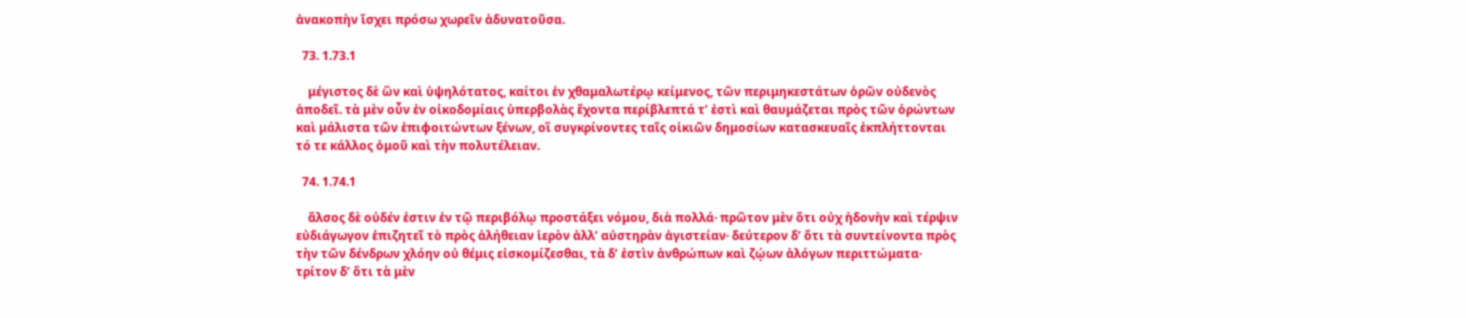ἀνακοπὴν ἴσχει πρόσω χωρεῖν ἀδυνατοῦσα.

  73. 1.73.1

    μέγιστος δὲ ὢν καὶ ὑψηλότατος, καίτοι ἐν χθαμαλωτέρῳ κείμενος, τῶν περιμηκεστάτων ὀρῶν οὐδενὸς ἀποδεῖ. τὰ μὲν οὖν ἐν οἰκοδομίαις ὑπερβολὰς ἔχοντα περίβλεπτά τ’ ἐστὶ καὶ θαυμάζεται πρὸς τῶν ὁρώντων καὶ μάλιστα τῶν ἐπιφοιτώντων ξένων, οἳ συγκρίνοντες ταῖς οἰκιῶν δημοσίων κατασκευαῖς ἐκπλήττονται τό τε κάλλος ὁμοῦ καὶ τὴν πολυτέλειαν.

  74. 1.74.1

    ἄλσος δὲ οὐδέν ἐστιν ἐν τῷ περιβόλῳ προστάξει νόμου, διὰ πολλά· πρῶτον μὲν ὅτι οὐχ ἡδονὴν καὶ τέρψιν εὐδιάγωγον ἐπιζητεῖ τὸ πρὸς ἀλήθειαν ἱερὸν ἀλλ’ αὐστηρὰν ἁγιστείαν· δεύτερον δ’ ὅτι τὰ συντείνοντα πρὸς τὴν τῶν δένδρων χλόην οὐ θέμις εἰσκομίζεσθαι, τὰ δ’ ἐστὶν ἀνθρώπων καὶ ζῴων ἀλόγων περιττώματα· τρίτον δ’ ὅτι τὰ μὲν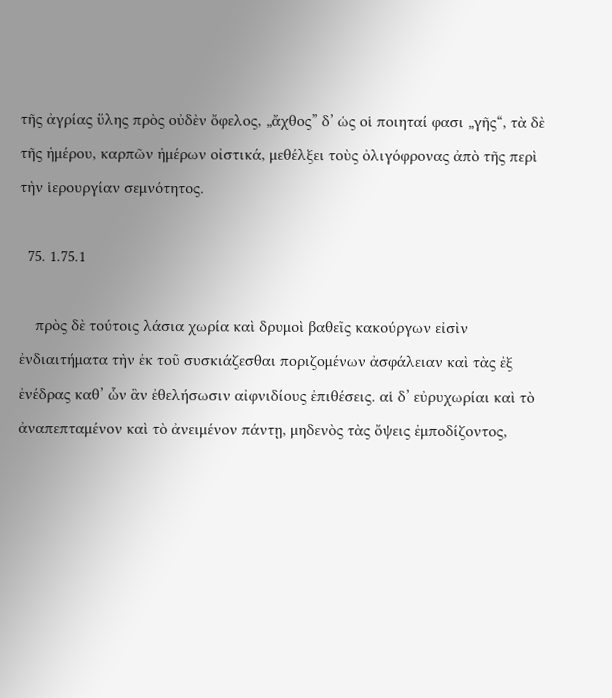τῆς ἀγρίας ὕλης πρὸς οὐδὲν ὄφελος, „ἄχθος” δ’ ὡς οἱ ποιηταί φασι „γῆς“, τὰ δὲ τῆς ἡμέρου, καρπῶν ἡμέρων οἰστικά, μεθέλξει τοὺς ὀλιγόφρονας ἀπὸ τῆς περὶ τὴν ἱερουργίαν σεμνότητος.

  75. 1.75.1

    πρὸς δὲ τούτοις λάσια χωρία καὶ δρυμοὶ βαθεῖς κακούργων εἰσὶν ἐνδιαιτήματα τὴν ἐκ τοῦ συσκιάζεσθαι ποριζομένων ἀσφάλειαν καὶ τὰς ἐξ ἐνέδρας καθ’ ὧν ἂν ἐθελήσωσιν αἰφνιδίους ἐπιθέσεις. αἱ δ’ εὐρυχωρίαι καὶ τὸ ἀναπεπταμένον καὶ τὸ ἀνειμένον πάντῃ, μηδενὸς τὰς ὄψεις ἐμποδίζοντος,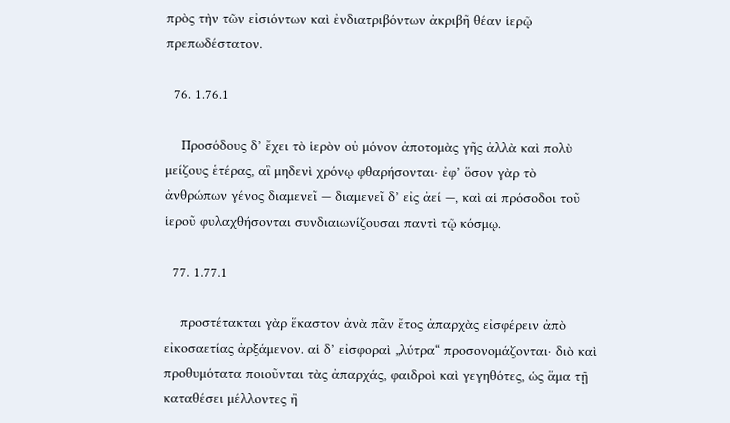πρὸς τὴν τῶν εἰσιόντων καὶ ἐνδιατριβόντων ἀκριβῆ θέαν ἱερῷ πρεπωδέστατον.

  76. 1.76.1

    Προσόδους δ’ ἔχει τὸ ἱερὸν οὐ μόνον ἀποτομὰς γῆς ἀλλὰ καὶ πολὺ μείζους ἑτέρας, αἳ μηδενὶ χρόνῳ φθαρήσονται· ἐφ’ ὅσον γὰρ τὸ ἀνθρώπων γένος διαμενεῖ — διαμενεῖ δ’ εἰς ἀεί —, καὶ αἱ πρόσοδοι τοῦ ἱεροῦ φυλαχθήσονται συνδιαιωνίζουσαι παντὶ τῷ κόσμῳ.

  77. 1.77.1

    προστέτακται γὰρ ἕκαστον ἀνὰ πᾶν ἔτος ἀπαρχὰς εἰσφέρειν ἀπὸ εἰκοσαετίας ἀρξάμενον. αἱ δ’ εἰσφοραὶ „λύτρα“ προσονομάζονται· διὸ καὶ προθυμότατα ποιοῦνται τὰς ἀπαρχάς, φαιδροὶ καὶ γεγηθότες, ὡς ἅμα τῇ καταθέσει μέλλοντες ἢ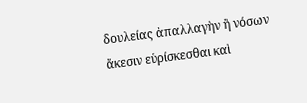δουλείας ἀπαλλαγὴν ἢ νόσων ἄκεσιν εὑρίσκεσθαι καὶ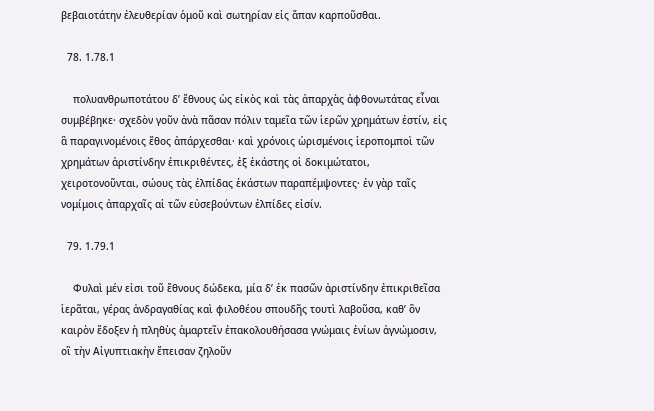βεβαιοτάτην ἐλευθερίαν ὁμοῦ καὶ σωτηρίαν εἰς ἅπαν καρποῦσθαι.

  78. 1.78.1

    πολυανθρωποτάτου δ’ ἔθνους ὡς εἰκὸς καὶ τὰς ἀπαρχὰς ἀφθονωτάτας εἶναι συμβέβηκε· σχεδὸν γοῦν ἀνὰ πᾶσαν πόλιν ταμεῖα τῶν ἱερῶν χρημάτων ἐστίν, εἰς ἃ παραγινομένοις ἔθος ἀπάρχεσθαι· καὶ χρόνοις ὡρισμένοις ἱεροπομποὶ τῶν χρημάτων ἀριστίνδην ἐπικριθέντες, ἐξ ἑκάστης οἱ δοκιμώτατοι, χειροτονοῦνται, σώους τὰς ἐλπίδας ἑκάστων παραπέμψοντες· ἐν γὰρ ταῖς νομίμοις ἀπαρχαῖς αἱ τῶν εὐσεβούντων ἐλπίδες εἰσίν.

  79. 1.79.1

    Φυλαὶ μέν εἰσι τοῦ ἔθνους δώδεκα, μία δ’ ἐκ πασῶν ἀριστίνδην ἐπικριθεῖσα ἱερᾶται, γέρας ἀνδραγαθίας καὶ φιλοθέου σπουδῆς τουτὶ λαβοῦσα, καθ’ ὃν καιρὸν ἔδοξεν ἡ πληθὺς ἁμαρτεῖν ἐπακολουθήσασα γνώμαις ἐνίων ἀγνώμοσιν, οἳ τὴν Αἰγυπτιακὴν ἔπεισαν ζηλοῦν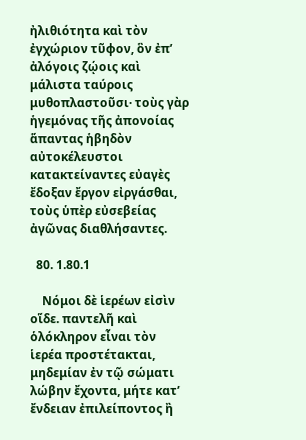ἠλιθιότητα καὶ τὸν ἐγχώριον τῦφον, ὃν ἐπ’ ἀλόγοις ζῴοις καὶ μάλιστα ταύροις μυθοπλαστοῦσι· τοὺς γὰρ ἡγεμόνας τῆς ἀπονοίας ἅπαντας ἡβηδὸν αὐτοκέλευστοι κατακτείναντες εὐαγὲς ἔδοξαν ἔργον εἰργάσθαι, τοὺς ὑπὲρ εὐσεβείας ἀγῶνας διαθλήσαντες.

  80. 1.80.1

    Νόμοι δὲ ἱερέων εἰσὶν οἵδε. παντελῆ καὶ ὁλόκληρον εἶναι τὸν ἱερέα προστέτακται, μηδεμίαν ἐν τῷ σώματι λώβην ἔχοντα, μήτε κατ’ ἔνδειαν ἐπιλείποντος ἢ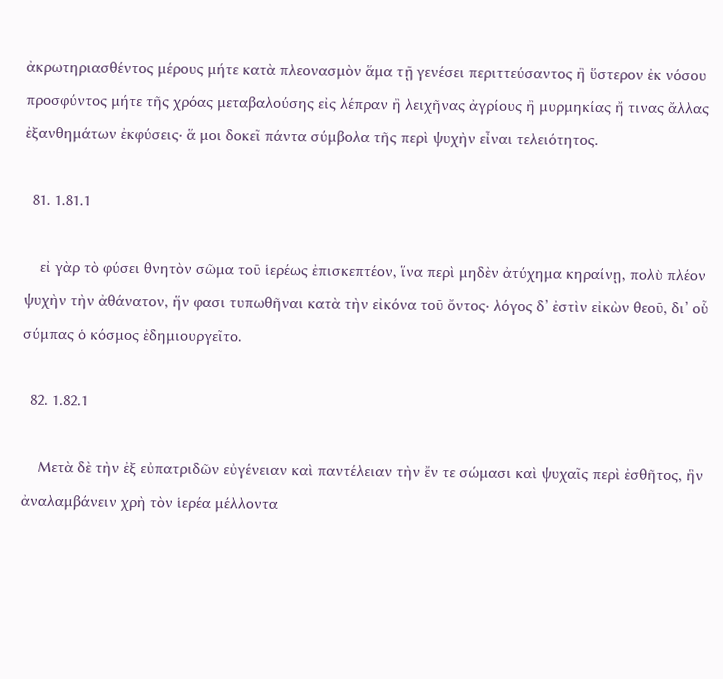ἀκρωτηριασθέντος μέρους μήτε κατὰ πλεονασμὸν ἅμα τῇ γενέσει περιττεύσαντος ἢ ὕστερον ἐκ νόσου προσφύντος μήτε τῆς χρόας μεταβαλούσης εἰς λέπραν ἢ λειχῆνας ἀγρίους ἢ μυρμηκίας ἤ τινας ἄλλας ἐξανθημάτων ἐκφύσεις· ἅ μοι δοκεῖ πάντα σύμβολα τῆς περὶ ψυχὴν εἶναι τελειότητος.

  81. 1.81.1

    εἰ γὰρ τὸ φύσει θνητὸν σῶμα τοῦ ἱερέως ἐπισκεπτέον, ἵνα περὶ μηδὲν ἀτύχημα κηραίνῃ, πολὺ πλέον ψυχὴν τὴν ἀθάνατον, ἥν φασι τυπωθῆναι κατὰ τὴν εἰκόνα τοῦ ὄντος· λόγος δ’ ἐστὶν εἰκὼν θεοῦ, δι’ οὗ σύμπας ὁ κόσμος ἐδημιουργεῖτο.

  82. 1.82.1

    Μετὰ δὲ τὴν ἐξ εὐπατριδῶν εὐγένειαν καὶ παντέλειαν τὴν ἔν τε σώμασι καὶ ψυχαῖς περὶ ἐσθῆτος, ἣν ἀναλαμβάνειν χρὴ τὸν ἱερέα μέλλοντα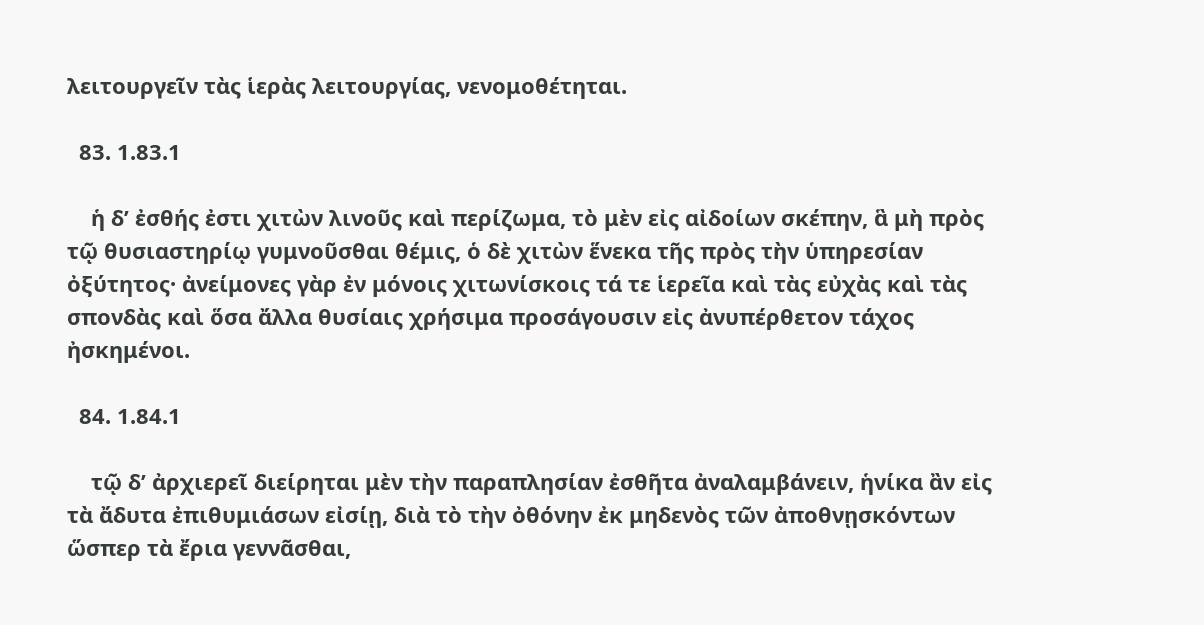λειτουργεῖν τὰς ἱερὰς λειτουργίας, νενομοθέτηται.

  83. 1.83.1

    ἡ δ’ ἐσθής ἐστι χιτὼν λινοῦς καὶ περίζωμα, τὸ μὲν εἰς αἰδοίων σκέπην, ἃ μὴ πρὸς τῷ θυσιαστηρίῳ γυμνοῦσθαι θέμις, ὁ δὲ χιτὼν ἕνεκα τῆς πρὸς τὴν ὑπηρεσίαν ὀξύτητος· ἀνείμονες γὰρ ἐν μόνοις χιτωνίσκοις τά τε ἱερεῖα καὶ τὰς εὐχὰς καὶ τὰς σπονδὰς καὶ ὅσα ἄλλα θυσίαις χρήσιμα προσάγουσιν εἰς ἀνυπέρθετον τάχος ἠσκημένοι.

  84. 1.84.1

    τῷ δ’ ἀρχιερεῖ διείρηται μὲν τὴν παραπλησίαν ἐσθῆτα ἀναλαμβάνειν, ἡνίκα ἂν εἰς τὰ ἄδυτα ἐπιθυμιάσων εἰσίῃ, διὰ τὸ τὴν ὀθόνην ἐκ μηδενὸς τῶν ἀποθνῃσκόντων ὥσπερ τὰ ἔρια γεννᾶσθαι,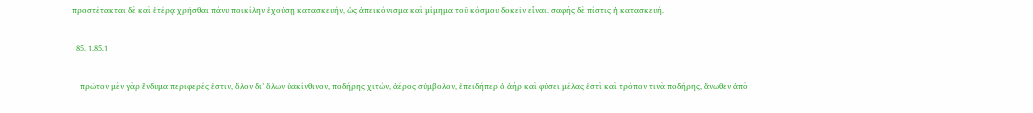προστέτακται δὲ καὶ ἑτέρᾳ χρῆσθαι πάνυ ποικίλην ἐχούσῃ κατασκευήν, ὡς ἀπεικόνισμα καὶ μίμημα τοῦ κόσμου δοκεῖν εἶναι. σαφὴς δὲ πίστις ἡ κατασκευή.

  85. 1.85.1

    πρῶτον μὲν γὰρ ἔνδυμα περιφερές ἐστιν, ὅλον δι’ ὅλων ὑακίνθινον, ποδήρης χιτών, ἀέρος σύμβολον, ἐπειδήπερ ὁ ἀὴρ καὶ φύσει μέλας ἐστὶ καὶ τρόπον τινὰ ποδήρης, ἄνωθεν ἀπὸ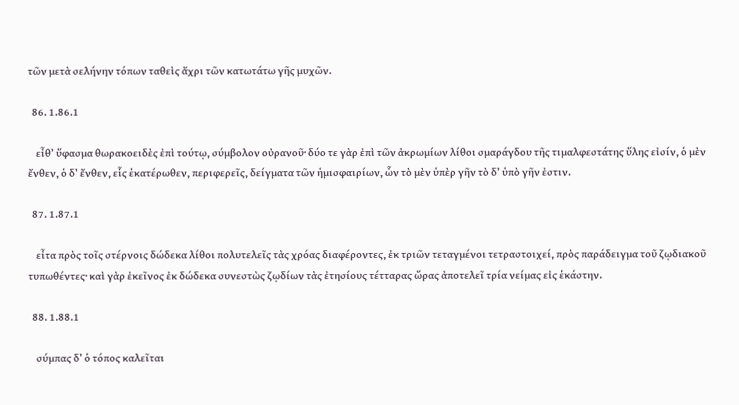τῶν μετὰ σελήνην τόπων ταθεὶς ἄχρι τῶν κατωτάτω γῆς μυχῶν.

  86. 1.86.1

    εἶθ’ ὕφασμα θωρακοειδὲς ἐπὶ τούτῳ, σύμβολον οὐρανοῦ· δύο τε γὰρ ἐπὶ τῶν ἀκρωμίων λίθοι σμαράγδου τῆς τιμαλφεστάτης ὕλης εἰσίν, ὁ μὲν ἔνθεν, ὁ δ’ ἔνθεν, εἷς ἑκατέρωθεν, περιφερεῖς, δείγματα τῶν ἡμισφαιρίων, ὧν τὸ μὲν ὑπὲρ γῆν τὸ δ’ ὑπὸ γῆν ἐστιν.

  87. 1.87.1

    εἶτα πρὸς τοῖς στέρνοις δώδεκα λίθοι πολυτελεῖς τὰς χρόας διαφέροντες, ἐκ τριῶν τεταγμένοι τετραστοιχεί, πρὸς παράδειγμα τοῦ ζῳδιακοῦ τυπωθέντες· καὶ γὰρ ἐκεῖνος ἐκ δώδεκα συνεστὼς ζῳδίων τὰς ἐτησίους τέτταρας ὥρας ἀποτελεῖ τρία νείμας εἰς ἑκάστην.

  88. 1.88.1

    σύμπας δ’ ὁ τόπος καλεῖται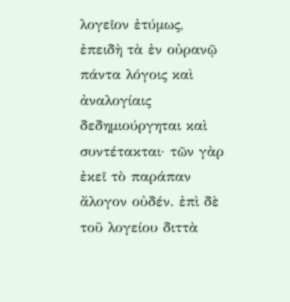λογεῖον ἐτύμως, ἐπειδὴ τὰ ἐν οὐρανῷ πάντα λόγοις καὶ ἀναλογίαις δεδημιούργηται καὶ συντέτακται· τῶν γὰρ ἐκεῖ τὸ παράπαν ἄλογον οὐδέν. ἐπὶ δὲ τοῦ λογείου διττὰ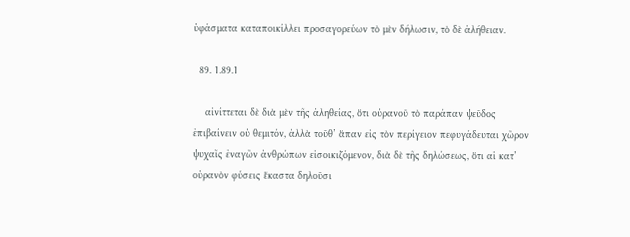ὑφάσματα καταποικίλλει προσαγορεύων τὸ μὲν δήλωσιν, τὸ δὲ ἀλήθειαν.

  89. 1.89.1

    αἰνίττεται δὲ διὰ μὲν τῆς ἀληθείας, ὅτι οὐρανοῦ τὸ παράπαν ψεῦδος ἐπιβαίνειν οὐ θεμιτόν, ἀλλὰ τοῦθ’ ἅπαν εἰς τὸν περίγειον πεφυγάδευται χῶρον ψυχαῖς ἐναγῶν ἀνθρώπων εἰσοικιζόμενον, διὰ δὲ τῆς δηλώσεως, ὅτι αἱ κατ’ οὐρανὸν φύσεις ἕκαστα δηλοῦσι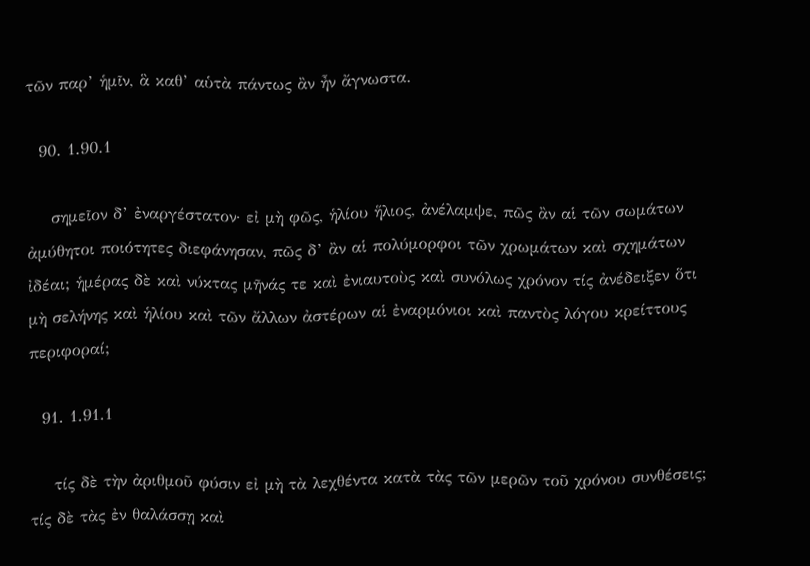τῶν παρ’ ἡμῖν, ἃ καθ’ αὑτὰ πάντως ἂν ἦν ἄγνωστα.

  90. 1.90.1

    σημεῖον δ’ ἐναργέστατον· εἰ μὴ φῶς, ἡλίου ἥλιος, ἀνέλαμψε, πῶς ἂν αἱ τῶν σωμάτων ἀμύθητοι ποιότητες διεφάνησαν, πῶς δ’ ἂν αἱ πολύμορφοι τῶν χρωμάτων καὶ σχημάτων ἰδέαι; ἡμέρας δὲ καὶ νύκτας μῆνάς τε καὶ ἐνιαυτοὺς καὶ συνόλως χρόνον τίς ἀνέδειξεν ὅτι μὴ σελήνης καὶ ἡλίου καὶ τῶν ἄλλων ἀστέρων αἱ ἐναρμόνιοι καὶ παντὸς λόγου κρείττους περιφοραί;

  91. 1.91.1

    τίς δὲ τὴν ἀριθμοῦ φύσιν εἰ μὴ τὰ λεχθέντα κατὰ τὰς τῶν μερῶν τοῦ χρόνου συνθέσεις; τίς δὲ τὰς ἐν θαλάσσῃ καὶ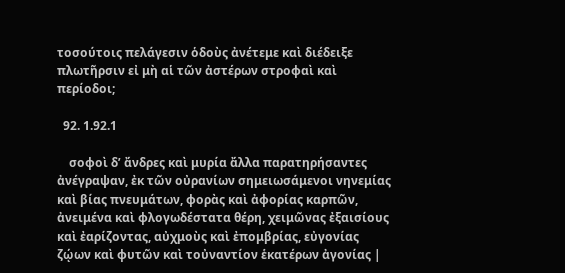τοσούτοις πελάγεσιν ὁδοὺς ἀνέτεμε καὶ διέδειξε πλωτῆρσιν εἰ μὴ αἱ τῶν ἀστέρων στροφαὶ καὶ περίοδοι;

  92. 1.92.1

    σοφοὶ δ’ ἄνδρες καὶ μυρία ἄλλα παρατηρήσαντες ἀνέγραψαν, ἐκ τῶν οὐρανίων σημειωσάμενοι νηνεμίας καὶ βίας πνευμάτων, φορὰς καὶ ἀφορίας καρπῶν, ἀνειμένα καὶ φλογωδέστατα θέρη, χειμῶνας ἐξαισίους καὶ ἐαρίζοντας, αὐχμοὺς καὶ ἐπομβρίας, εὐγονίας ζῴων καὶ φυτῶν καὶ τοὐναντίον ἑκατέρων ἀγονίας |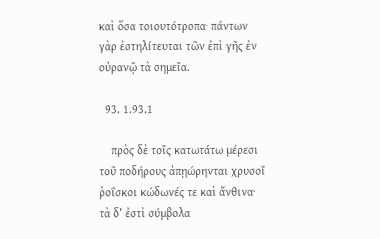καὶ ὅσα τοιουτότροπα· πάντων γὰρ ἐστηλίτευται τῶν ἐπὶ γῆς ἐν οὐρανῷ τὰ σημεῖα.

  93. 1.93.1

    πρὸς δὲ τοῖς κατωτάτω μέρεσι τοῦ ποδήρους ἀπῃώρηνται χρυσοῖ ῥοΐσκοι κώδωνές τε καὶ ἄνθινα· τὰ δ’ ἐστὶ σύμβολα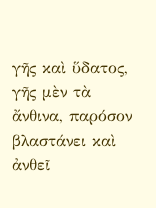γῆς καὶ ὕδατος, γῆς μὲν τὰ ἄνθινα, παρόσον βλαστάνει καὶ ἀνθεῖ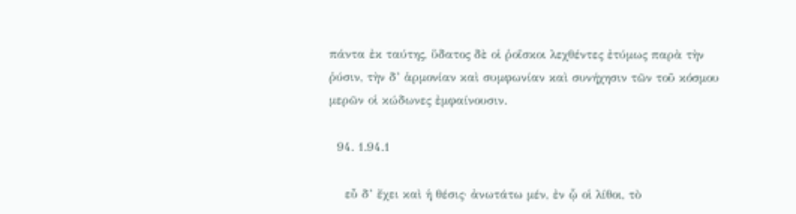πάντα ἐκ ταύτης, ὕδατος δὲ οἱ ῥοΐσκοι λεχθέντες ἐτύμως παρὰ τὴν ῥύσιν, τὴν δ’ ἁρμονίαν καὶ συμφωνίαν καὶ συνήχησιν τῶν τοῦ κόσμου μερῶν οἱ κώδωνες ἐμφαίνουσιν.

  94. 1.94.1

    εὖ δ’ ἔχει καὶ ἡ θέσις· ἀνωτάτω μέν, ἐν ᾧ οἱ λίθοι, τὸ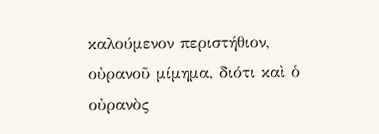καλούμενον περιστήθιον, οὐρανοῦ μίμημα, διότι καὶ ὁ οὐρανὸς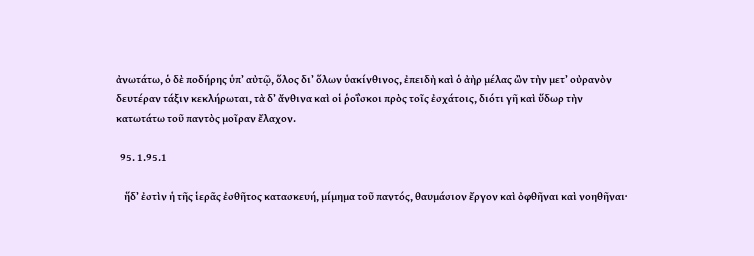ἀνωτάτω, ὁ δὲ ποδήρης ὑπ’ αὐτῷ, ὅλος δι’ ὅλων ὑακίνθινος, ἐπειδὴ καὶ ὁ ἀὴρ μέλας ὢν τὴν μετ’ οὐρανὸν δευτέραν τάξιν κεκλήρωται, τὰ δ’ ἄνθινα καὶ οἱ ῥοΐσκοι πρὸς τοῖς ἐσχάτοις, διότι γῆ καὶ ὕδωρ τὴν κατωτάτω τοῦ παντὸς μοῖραν ἔλαχον.

  95. 1.95.1

    ἥδ’ ἐστὶν ἡ τῆς ἱερᾶς ἐσθῆτος κατασκευή, μίμημα τοῦ παντός, θαυμάσιον ἔργον καὶ ὀφθῆναι καὶ νοηθῆναι·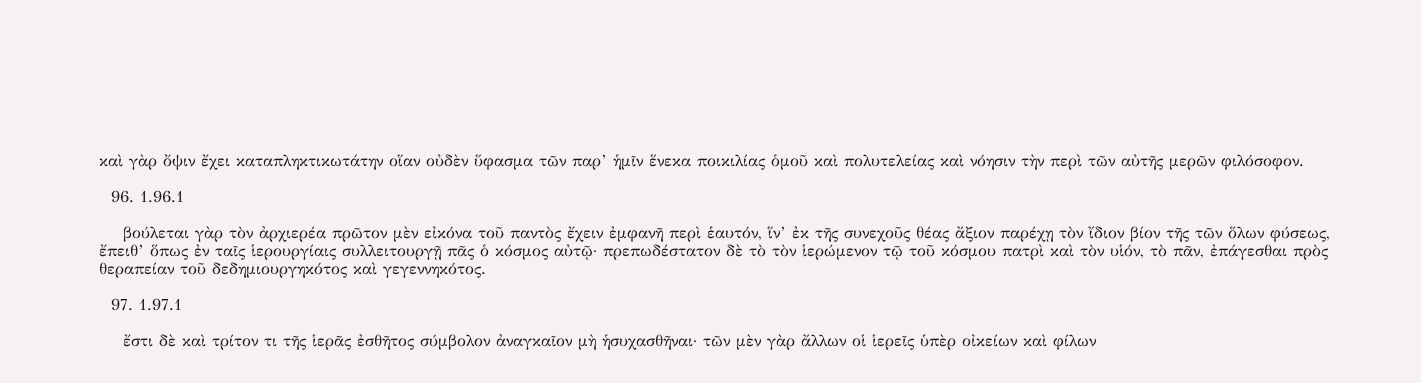καὶ γὰρ ὄψιν ἔχει καταπληκτικωτάτην οἵαν οὐδὲν ὕφασμα τῶν παρ’ ἡμῖν ἕνεκα ποικιλίας ὁμοῦ καὶ πολυτελείας καὶ νόησιν τὴν περὶ τῶν αὐτῆς μερῶν φιλόσοφον.

  96. 1.96.1

    βούλεται γὰρ τὸν ἀρχιερέα πρῶτον μὲν εἰκόνα τοῦ παντὸς ἔχειν ἐμφανῆ περὶ ἑαυτόν, ἵν’ ἐκ τῆς συνεχοῦς θέας ἄξιον παρέχῃ τὸν ἴδιον βίον τῆς τῶν ὅλων φύσεως, ἔπειθ’ ὅπως ἐν ταῖς ἱερουργίαις συλλειτουργῇ πᾶς ὁ κόσμος αὐτῷ· πρεπωδέστατον δὲ τὸ τὸν ἱερώμενον τῷ τοῦ κόσμου πατρὶ καὶ τὸν υἱόν, τὸ πᾶν, ἐπάγεσθαι πρὸς θεραπείαν τοῦ δεδημιουργηκότος καὶ γεγεννηκότος.

  97. 1.97.1

    ἔστι δὲ καὶ τρίτον τι τῆς ἱερᾶς ἐσθῆτος σύμβολον ἀναγκαῖον μὴ ἡσυχασθῆναι· τῶν μὲν γὰρ ἄλλων οἱ ἱερεῖς ὑπὲρ οἰκείων καὶ φίλων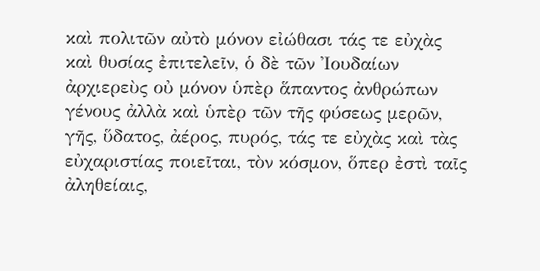καὶ πολιτῶν αὐτὸ μόνον εἰώθασι τάς τε εὐχὰς καὶ θυσίας ἐπιτελεῖν, ὁ δὲ τῶν Ἰουδαίων ἀρχιερεὺς οὐ μόνον ὑπὲρ ἅπαντος ἀνθρώπων γένους ἀλλὰ καὶ ὑπὲρ τῶν τῆς φύσεως μερῶν, γῆς, ὕδατος, ἀέρος, πυρός, τάς τε εὐχὰς καὶ τὰς εὐχαριστίας ποιεῖται, τὸν κόσμον, ὅπερ ἐστὶ ταῖς ἀληθείαις,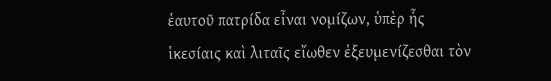ἑαυτοῦ πατρίδα εἶναι νομίζων, ὑπὲρ ἧς ἱκεσίαις καὶ λιταῖς εἴωθεν ἐξευμενίζεσθαι τὸν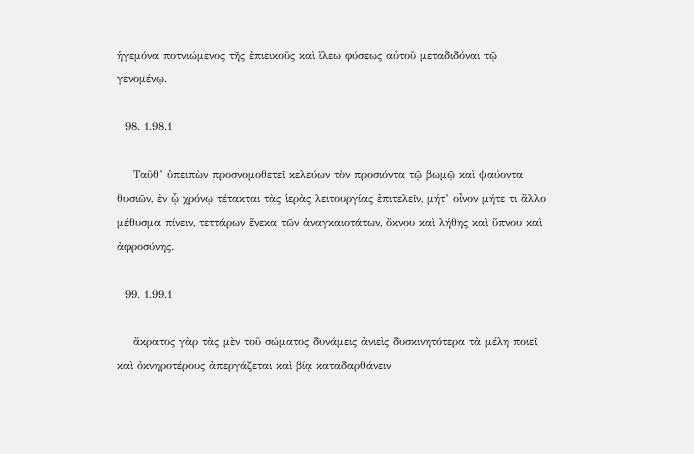ἡγεμόνα ποτνιώμενος τῆς ἐπιεικοῦς καὶ ἵλεω φύσεως αὐτοῦ μεταδιδόναι τῷ γενομένῳ.

  98. 1.98.1

    Ταῦθ’ ὑπειπὼν προσνομοθετεῖ κελεύων τὸν προσιόντα τῷ βωμῷ καὶ ψαύοντα θυσιῶν, ἐν ᾧ χρόνῳ τέτακται τὰς ἱερὰς λειτουργίας ἐπιτελεῖν, μήτ’ οἶνον μήτε τι ἄλλο μέθυσμα πίνειν, τεττάρων ἕνεκα τῶν ἀναγκαιοτάτων, ὄκνου καὶ λήθης καὶ ὕπνου καὶ ἀφροσύνης.

  99. 1.99.1

    ἄκρατος γὰρ τὰς μὲν τοῦ σώματος δυνάμεις ἀνιεὶς δυσκινητότερα τὰ μέλη ποιεῖ καὶ ὀκνηροτέρους ἀπεργάζεται καὶ βίᾳ καταδαρθάνειν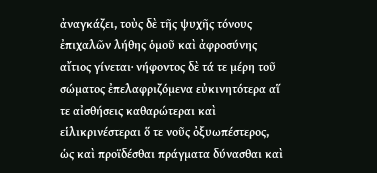ἀναγκάζει, τοὺς δὲ τῆς ψυχῆς τόνους ἐπιχαλῶν λήθης ὁμοῦ καὶ ἀφροσύνης αἴτιος γίνεται· νήφοντος δὲ τά τε μέρη τοῦ σώματος ἐπελαφριζόμενα εὐκινητότερα αἵ τε αἰσθήσεις καθαρώτεραι καὶ εἱλικρινέστεραι ὅ τε νοῦς ὀξυωπέστερος, ὡς καὶ προϊδέσθαι πράγματα δύνασθαι καὶ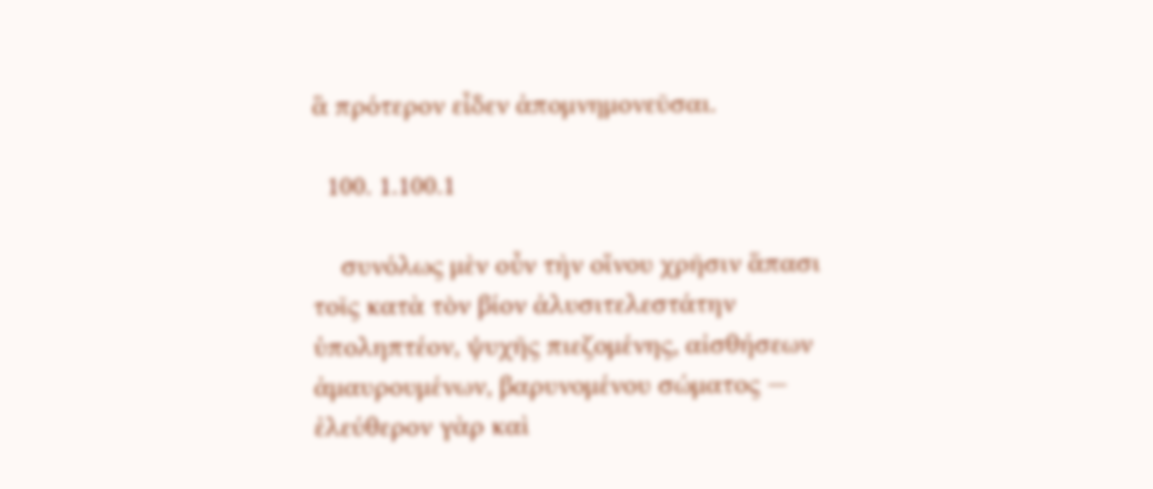ἃ πρότερον εἶδεν ἀπομνημονεῦσαι.

  100. 1.100.1

    συνόλως μὲν οὖν τὴν οἴνου χρῆσιν ἅπασι τοῖς κατὰ τὸν βίον ἀλυσιτελεστάτην ὑποληπτέον, ψυχῆς πιεζομένης, αἰσθήσεων ἀμαυρουμένων, βαρυνομένου σώματος — ἐλεύθερον γὰρ καὶ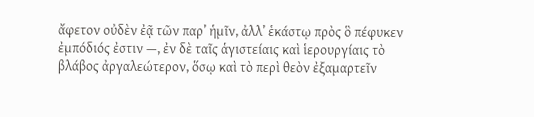ἄφετον οὐδὲν ἐᾷ τῶν παρ’ ἡμῖν, ἀλλ’ ἑκάστῳ πρὸς ὃ πέφυκεν ἐμπόδιός ἐστιν —, ἐν δὲ ταῖς ἁγιστείαις καὶ ἱερουργίαις τὸ βλάβος ἀργαλεώτερον, ὅσῳ καὶ τὸ περὶ θεὸν ἐξαμαρτεῖν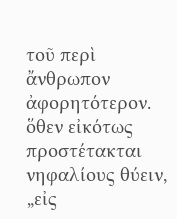τοῦ περὶ ἄνθρωπον ἀφορητότερον. ὅθεν εἰκότως προστέτακται νηφαλίους θύειν, „εἰς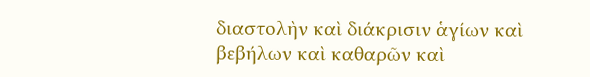διαστολὴν καὶ διάκρισιν ἁγίων καὶ βεβήλων καὶ καθαρῶν καὶ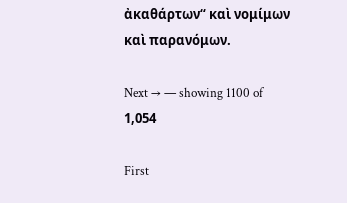ἀκαθάρτων“ καὶ νομίμων καὶ παρανόμων.

Next → — showing 1100 of 1,054

First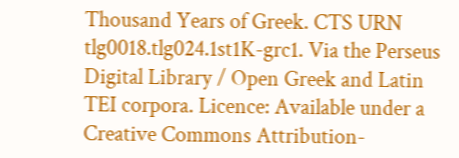Thousand Years of Greek. CTS URN tlg0018.tlg024.1st1K-grc1. Via the Perseus Digital Library / Open Greek and Latin TEI corpora. Licence: Available under a Creative Commons Attribution-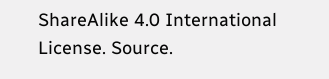ShareAlike 4.0 International License. Source.